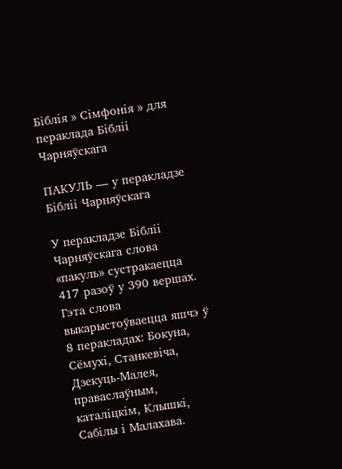Біблія » Сімфонія » для пераклада Бібліі Чарняўскага

ПАКУЛЬ — у перакладзе Бібліі Чарняўскага

У перакладзе Бібліі Чарняўскага слова «пакуль» сустракаецца 417 разоў у 390 вершах.
Гэта слова выкарыстоўваецца яшчэ ў 8 перакладах: Бокуна, Сёмухі, Станкевіча, Дзекуць-Малея, праваслаўным, каталіцкім, Клышкi, Сабілы і Малахава.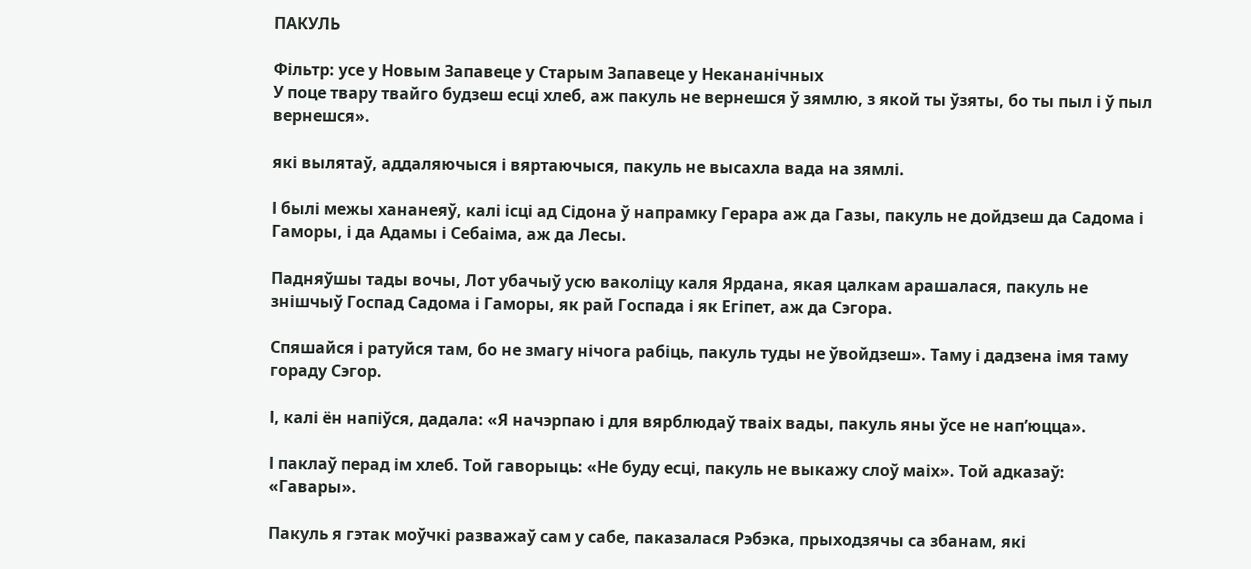ПАКУЛЬ

Фільтр: усе у Новым Запавеце у Старым Запавеце у Некананічных
У поце твару твайго будзеш есці хлеб, аж пакуль не вернешся ў зямлю, з якой ты ўзяты, бо ты пыл і ў пыл вернешся».

які вылятаў, аддаляючыся і вяртаючыся, пакуль не высахла вада на зямлі.

І былі межы хананеяў, калі ісці ад Сідона ў напрамку Герара аж да Газы, пакуль не дойдзеш да Садома і Гаморы, і да Адамы і Себаіма, аж да Лесы.

Падняўшы тады вочы, Лот убачыў усю ваколіцу каля Ярдана, якая цалкам арашалася, пакуль не знішчыў Госпад Садома і Гаморы, як рай Госпада і як Егіпет, аж да Сэгора.

Спяшайся і ратуйся там, бо не змагу нічога рабіць, пакуль туды не ўвойдзеш». Таму і дадзена імя таму гораду Сэгор.

І, калі ён напіўся, дадала: «Я начэрпаю і для вярблюдаў тваіх вады, пакуль яны ўсе не нап’юцца».

І паклаў перад ім хлеб. Той гаворыць: «Не буду есці, пакуль не выкажу слоў маіх». Той адказаў: «Гавары».

Пакуль я гэтак моўчкі разважаў сам у сабе, паказалася Рэбэка, прыходзячы са збанам, які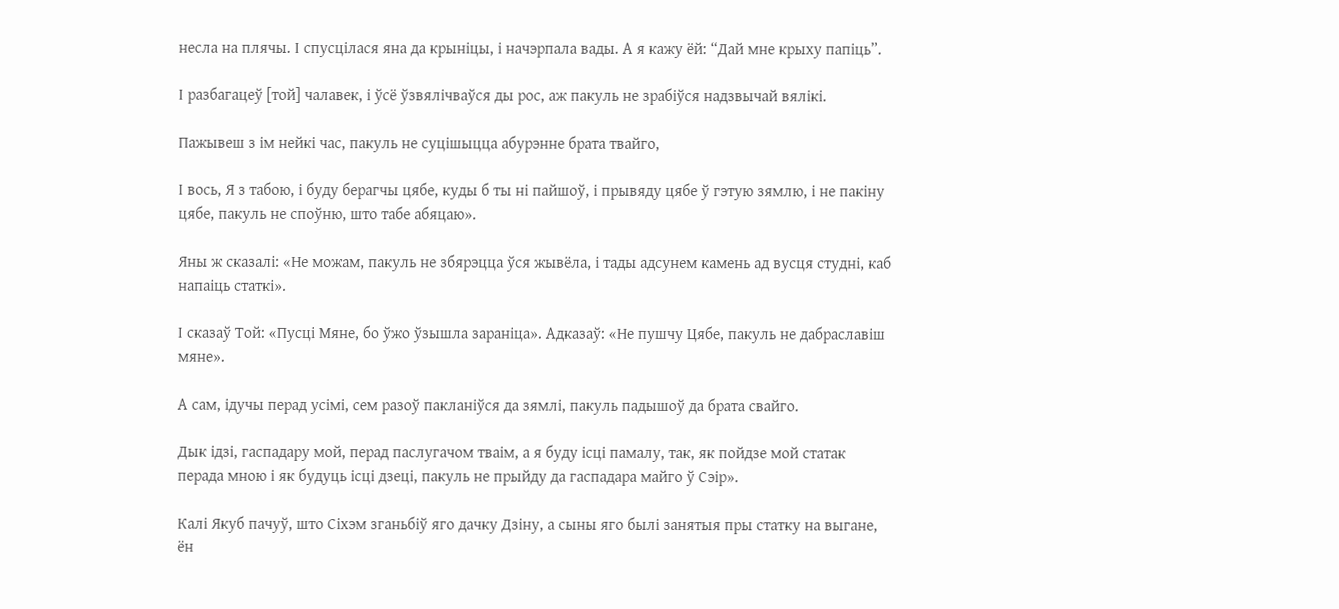несла на плячы. І спусцілася яна да крыніцы, і начэрпала вады. А я кажу ёй: “Дай мне крыху папіць”.

І разбагацеў [той] чалавек, і ўсё ўзвялічваўся ды рос, аж пакуль не зрабіўся надзвычай вялікі.

Пажывеш з ім нейкі час, пакуль не суцішыцца абурэнне брата твайго,

І вось, Я з табою, і буду берагчы цябе, куды б ты ні пайшоў, і прывяду цябе ў гэтую зямлю, і не пакіну цябе, пакуль не споўню, што табе абяцаю».

Яны ж сказалі: «Не можам, пакуль не збярэцца ўся жывёла, і тады адсунем камень ад вусця студні, каб напаіць статкі».

І сказаў Той: «Пусці Мяне, бо ўжо ўзышла зараніца». Адказаў: «Не пушчу Цябе, пакуль не дабраславіш мяне».

А сам, ідучы перад усімі, сем разоў пакланіўся да зямлі, пакуль падышоў да брата свайго.

Дык ідзі, гаспадару мой, перад паслугачом тваім, а я буду ісці памалу, так, як пойдзе мой статак перада мною і як будуць ісці дзеці, пакуль не прыйду да гаспадара майго ў Сэір».

Калі Якуб пачуў, што Сіхэм зганьбіў яго дачку Дзіну, а сыны яго былі занятыя пры статку на выгане, ён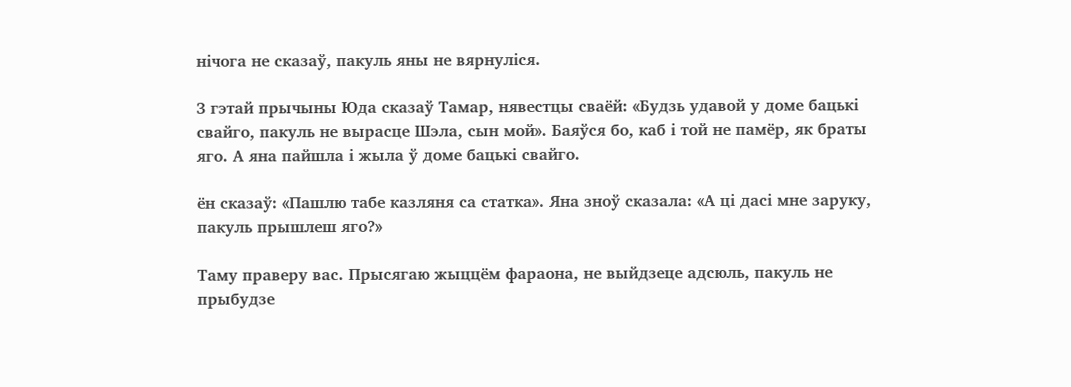нічога не сказаў, пакуль яны не вярнуліся.

З гэтай прычыны Юда сказаў Тамар, нявестцы сваёй: «Будзь удавой у доме бацькі свайго, пакуль не вырасце Шэла, сын мой». Баяўся бо, каб і той не памёр, як браты яго. А яна пайшла і жыла ў доме бацькі свайго.

ён сказаў: «Пашлю табе казляня са статка». Яна зноў сказала: «А ці дасі мне заруку, пакуль прышлеш яго?»

Таму праверу вас. Прысягаю жыццём фараона, не выйдзеце адсюль, пакуль не прыбудзе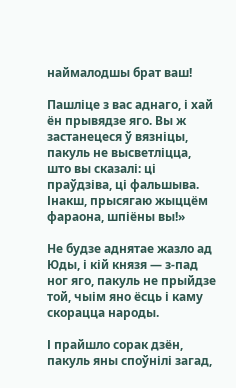наймалодшы брат ваш!

Пашліце з вас аднаго, і хай ён прывядзе яго. Вы ж застанецеся ў вязніцы, пакуль не высветліцца, што вы сказалі: ці праўдзіва, ці фальшыва. Інакш, прысягаю жыццём фараона, шпіёны вы!»

Не будзе аднятае жазло ад Юды, і кій князя — з-пад ног яго, пакуль не прыйдзе той, чыім яно ёсць і каму скорацца народы.

І прайшло сорак дзён, пакуль яны споўнілі загад,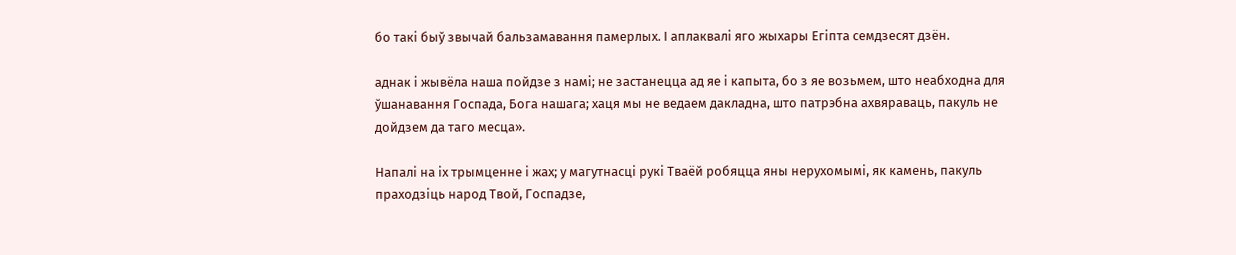бо такі быў звычай бальзамавання памерлых. І аплаквалі яго жыхары Егіпта семдзесят дзён.

аднак і жывёла наша пойдзе з намі; не застанецца ад яе і капыта, бо з яе возьмем, што неабходна для ўшанавання Госпада, Бога нашага; хаця мы не ведаем дакладна, што патрэбна ахвяраваць, пакуль не дойдзем да таго месца».

Напалі на іх трымценне і жах; у магутнасці рукі Тваёй робяцца яны нерухомымі, як камень, пакуль праходзіць народ Твой, Госпадзе,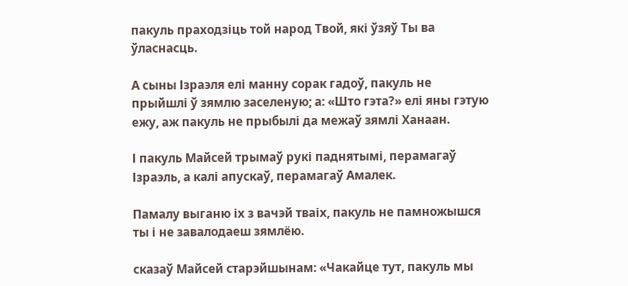пакуль праходзіць той народ Твой, які ўзяў Ты ва ўласнасць.

А сыны Ізраэля елі манну сорак гадоў, пакуль не прыйшлі ў зямлю заселеную; а: «Што гэта?» елі яны гэтую ежу, аж пакуль не прыбылі да межаў зямлі Ханаан.

І пакуль Майсей трымаў рукі паднятымі, перамагаў Ізраэль, а калі апускаў, перамагаў Амалек.

Памалу выганю іх з вачэй тваіх, пакуль не памножышся ты і не завалодаеш зямлёю.

сказаў Майсей старэйшынам: «Чакайце тут, пакуль мы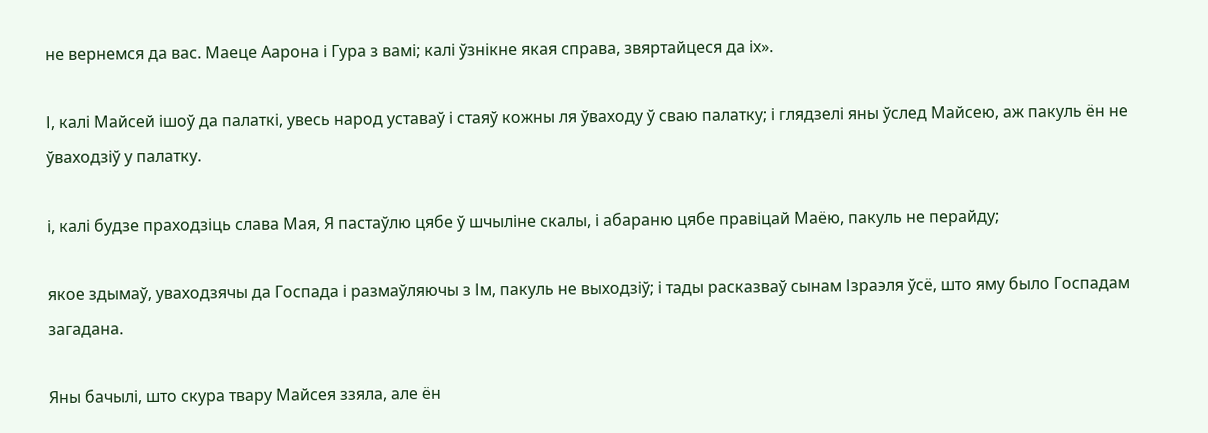не вернемся да вас. Маеце Аарона і Гура з вамі; калі ўзнікне якая справа, звяртайцеся да іх».

І, калі Майсей ішоў да палаткі, увесь народ уставаў і стаяў кожны ля ўваходу ў сваю палатку; і глядзелі яны ўслед Майсею, аж пакуль ён не ўваходзіў у палатку.

і, калі будзе праходзіць слава Мая, Я пастаўлю цябе ў шчыліне скалы, і абараню цябе правіцай Маёю, пакуль не перайду;

якое здымаў, уваходзячы да Госпада і размаўляючы з Ім, пакуль не выходзіў; і тады расказваў сынам Ізраэля ўсё, што яму было Госпадам загадана.

Яны бачылі, што скура твару Майсея ззяла, але ён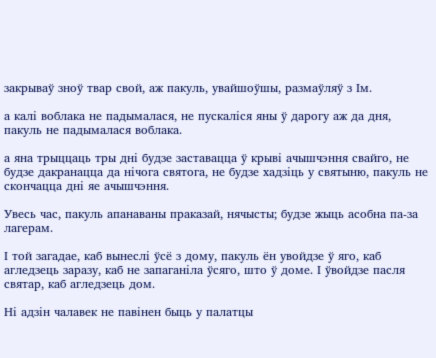закрываў зноў твар свой, аж пакуль, увайшоўшы, размаўляў з Ім.

а калі воблака не падымалася, не пускаліся яны ў дарогу аж да дня, пакуль не падымалася воблака.

а яна трыццаць тры дні будзе заставацца ў крыві ачышчэння свайго, не будзе дакранацца да нічога святога, не будзе хадзіць у святыню, пакуль не скончацца дні яе ачышчэння.

Увесь час, пакуль апанаваны праказай, нячысты; будзе жыць асобна па-за лагерам.

І той загадае, каб вынеслі ўсё з дому, пакуль ён увойдзе ў яго, каб агледзець заразу, каб не запаганіла ўсяго, што ў доме. І ўвойдзе пасля святар, каб агледзець дом.

Ні адзін чалавек не павінен быць у палатцы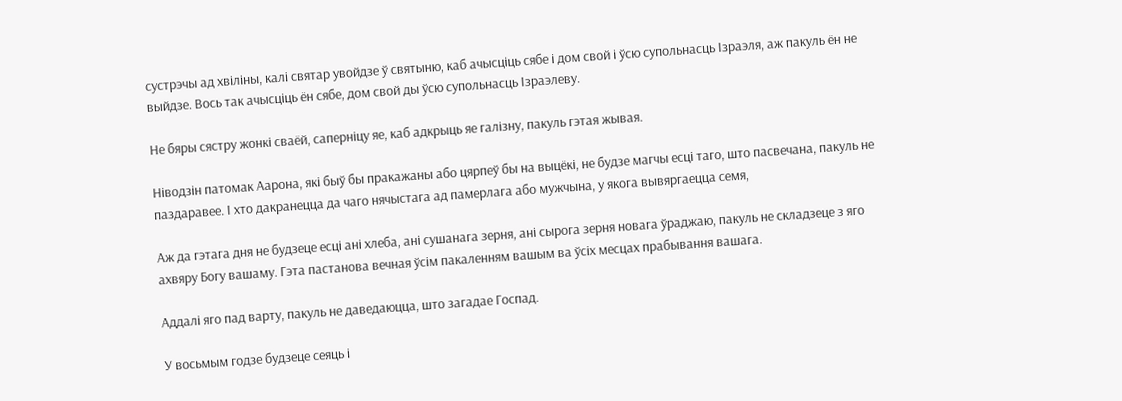сустрэчы ад хвіліны, калі святар увойдзе ў святыню, каб ачысціць сябе і дом свой і ўсю супольнасць Ізраэля, аж пакуль ён не выйдзе. Вось так ачысціць ён сябе, дом свой ды ўсю супольнасць Ізраэлеву.

Не бяры сястру жонкі сваёй, саперніцу яе, каб адкрыць яе галізну, пакуль гэтая жывая.

Ніводзін патомак Аарона, які быў бы пракажаны або цярпеў бы на выцёкі, не будзе магчы есці таго, што пасвечана, пакуль не паздаравее. І хто дакранецца да чаго нячыстага ад памерлага або мужчына, у якога вывяргаецца семя,

Аж да гэтага дня не будзеце есці ані хлеба, ані сушанага зерня, ані сырога зерня новага ўраджаю, пакуль не складзеце з яго ахвяру Богу вашаму. Гэта пастанова вечная ўсім пакаленням вашым ва ўсіх месцах прабывання вашага.

Аддалі яго пад варту, пакуль не даведаюцца, што загадае Госпад.

У восьмым годзе будзеце сеяць і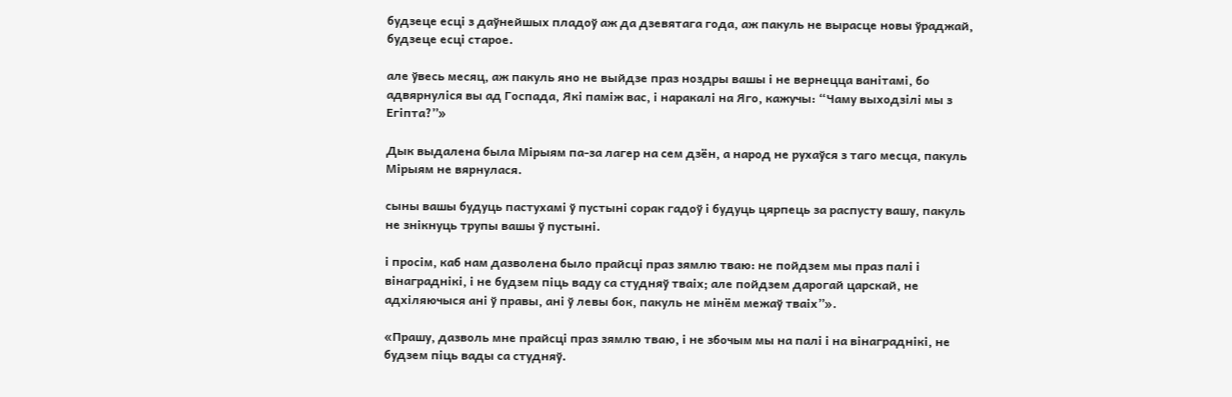будзеце есці з даўнейшых пладоў аж да дзевятага года, аж пакуль не вырасце новы ўраджай, будзеце есці старое.

але ўвесь месяц, аж пакуль яно не выйдзе праз ноздры вашы і не вернецца ванітамі, бо адвярнуліся вы ад Госпада, Які паміж вас, і наракалі на Яго, кажучы: “Чаму выходзілі мы з Егіпта?”»

Дык выдалена была Мірыям па-за лагер на сем дзён, а народ не рухаўся з таго месца, пакуль Мірыям не вярнулася.

сыны вашы будуць пастухамі ў пустыні сорак гадоў і будуць цярпець за распусту вашу, пакуль не знікнуць трупы вашы ў пустыні.

і просім, каб нам дазволена было прайсці праз зямлю тваю: не пойдзем мы праз палі і вінаграднікі, і не будзем піць ваду са студняў тваіх; але пойдзем дарогай царскай, не адхіляючыся ані ў правы, ані ў левы бок, пакуль не мінём межаў тваіх”».

«Прашу, дазволь мне прайсці праз зямлю тваю, і не збочым мы на палі і на вінаграднікі, не будзем піць вады са студняў.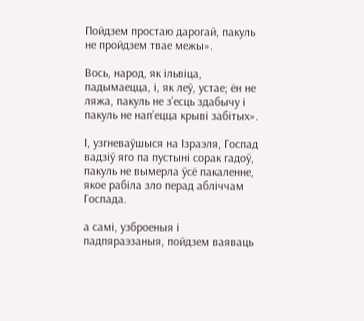Пойдзем простаю дарогай, пакуль не пройдзем твае межы».

Вось, народ, як ільвіца, падымаецца, і, як леў, устае; ён не ляжа, пакуль не з’есць здабычу і пакуль не нап’ецца крыві забітых».

І, узгневаўшыся на Ізраэля, Госпад вадзіў яго па пустыні сорак гадоў, пакуль не вымерла ўсё пакаленне, якое рабіла зло перад абліччам Госпада.

а самі, узброеныя і падпяраэзаныя, пойдзем ваяваць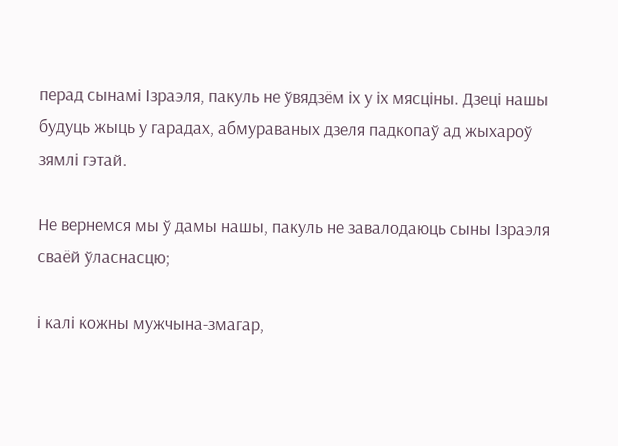перад сынамі Ізраэля, пакуль не ўвядзём іх у іх мясціны. Дзеці нашы будуць жыць у гарадах, абмураваных дзеля падкопаў ад жыхароў зямлі гэтай.

Не вернемся мы ў дамы нашы, пакуль не завалодаюць сыны Ізраэля сваёй ўласнасцю;

і калі кожны мужчына-змагар,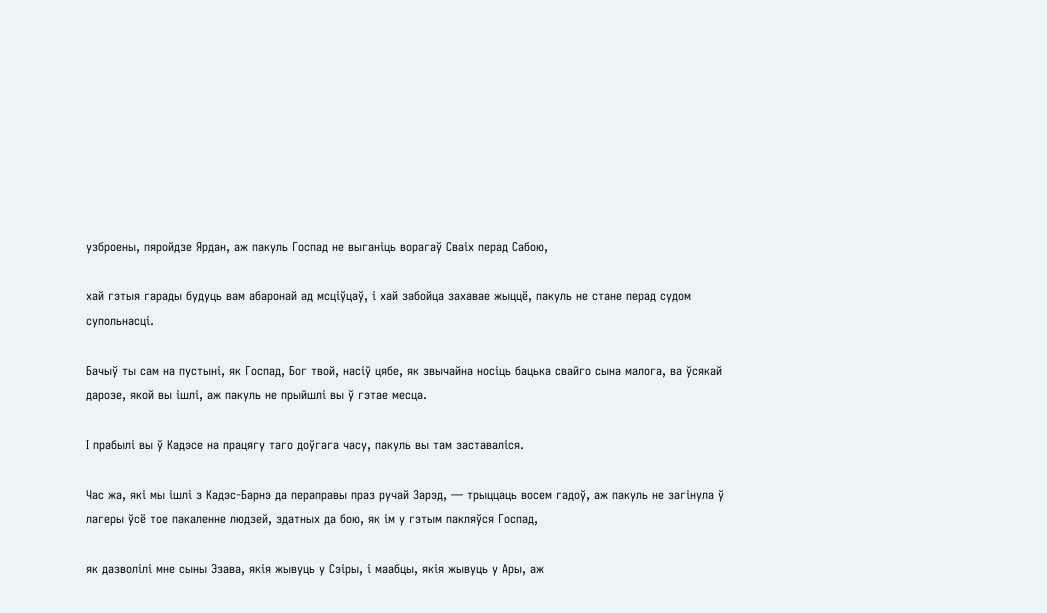узброены, пяройдзе Ярдан, аж пакуль Госпад не выганіць ворагаў Сваіх перад Сабою,

хай гэтыя гарады будуць вам абаронай ад мсціўцаў, і хай забойца захавае жыццё, пакуль не стане перад судом супольнасці.

Бачыў ты сам на пустыні, як Госпад, Бог твой, насіў цябе, як звычайна носіць бацька свайго сына малога, ва ўсякай дарозе, якой вы ішлі, аж пакуль не прыйшлі вы ў гэтае месца.

І прабылі вы ў Кадэсе на працягу таго доўгага часу, пакуль вы там заставаліся.

Час жа, які мы ішлі з Кадэс-Барнэ да пераправы праз ручай Зарэд, — трыццаць восем гадоў, аж пакуль не загінула ў лагеры ўсё тое пакаленне людзей, здатных да бою, як ім у гэтым пакляўся Госпад,

як дазволілі мне сыны Эзава, якія жывуць у Сэіры, і маабцы, якія жывуць у Ары, аж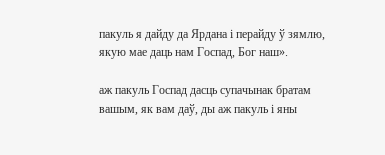пакуль я дайду да Ярдана і перайду ў зямлю, якую мае даць нам Госпад, Бог наш».

аж пакуль Госпад дасць супачынак братам вашым, як вам даў, ды аж пакуль і яны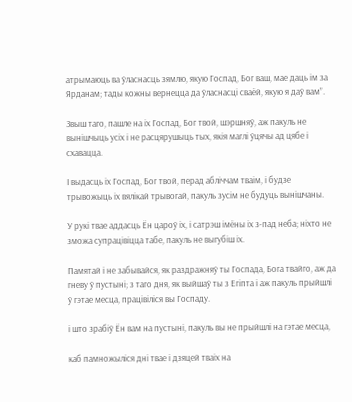атрымаюць ва ўласнасць зямлю, якую Госпад, Бог ваш, мае даць ім за Ярданам; тады кожны вернецца да ўласнасці сваёй, якую я даў вам”.

Звыш таго, пашле на іх Госпад, Бог твой, шэршняў, аж пакуль не вынішчыць усіх і не расцярушыць тых, якія маглі ўцячы ад цябе і схавацца.

І выдасць іх Госпад, Бог твой, перад абліччам тваім, і будзе трывожыць іх вялікай трывогай, пакуль зусім не будуць вынішчаны.

У рукі твае аддасць Ён цароў іх, і сатрэш імёны іх з-пад неба; ніхто не зможа супрацівіцца табе, пакуль не выгубіш іх.

Памятай і не забывайся, як раздражняў ты Госпада, Бога твайго, аж да гневу ў пустыні; з таго дня, як выйшаў ты з Егіпта і аж пакуль прыйшлі ў гэтае месца, працівіліся вы Госпаду.

і што зрабіў Ён вам на пустыні, пакуль вы не прыйшлі на гэтае месца,

каб памножыліся дні твае і дзяцей тваіх на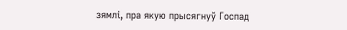зямлі, пра якую прысягнуў Госпад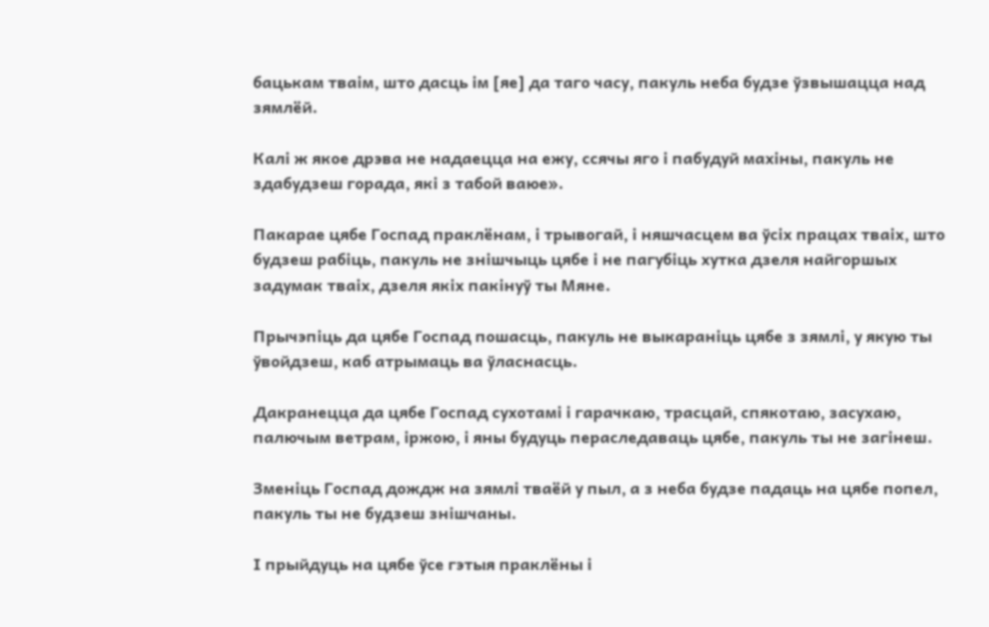бацькам тваім, што дасць ім [яе] да таго часу, пакуль неба будзе ўзвышацца над зямлёй.

Калі ж якое дрэва не надаецца на ежу, ссячы яго і пабудуй махіны, пакуль не здабудзеш горада, які з табой ваюе».

Пакарае цябе Госпад праклёнам, і трывогай, і няшчасцем ва ўсіх працах тваіх, што будзеш рабіць, пакуль не знішчыць цябе і не пагубіць хутка дзеля найгоршых задумак тваіх, дзеля якіх пакінуў ты Мяне.

Прычэпіць да цябе Госпад пошасць, пакуль не выкараніць цябе з зямлі, у якую ты ўвойдзеш, каб атрымаць ва ўласнасць.

Дакранецца да цябе Госпад сухотамі і гарачкаю, трасцай, спякотаю, засухаю, палючым ветрам, іржою, і яны будуць пераследаваць цябе, пакуль ты не загінеш.

Зменіць Госпад дождж на зямлі тваёй у пыл, а з неба будзе падаць на цябе попел, пакуль ты не будзеш знішчаны.

І прыйдуць на цябе ўсе гэтыя праклёны і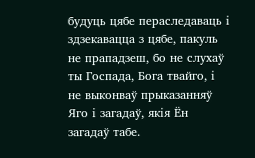будуць цябе пераследаваць і здзекавацца з цябе, пакуль не прападзеш, бо не слухаў ты Госпада, Бога твайго, і не выконваў прыказанняў Яго і загадаў, якія Ён загадаў табе.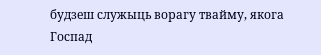будзеш служыць ворагу твайму, якога Госпад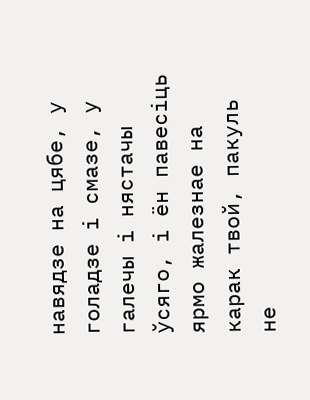навядзе на цябе, у голадзе і смазе, у галечы і нястачы ўсяго, і ён павесіць ярмо жалезнае на карак твой, пакуль не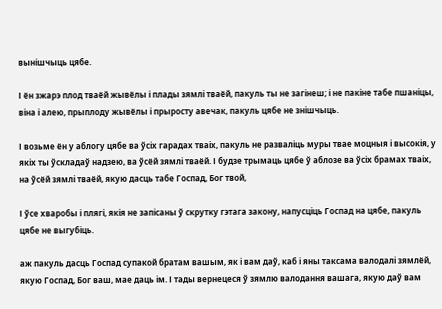вынішчыць цябе.

І ён зжарэ плод тваёй жывёлы і плады зямлі тваёй, пакуль ты не загінеш; і не пакіне табе пшаніцы, віна і алею, прыплоду жывёлы і прыросту авечак, пакуль цябе не знішчыць.

І возьме ён у аблогу цябе ва ўсіх гарадах тваіх, пакуль не разваліць муры твае моцныя і высокія, у якіх ты ўскладаў надзею, ва ўсёй зямлі тваёй. І будзе трымаць цябе ў аблозе ва ўсіх брамах тваіх, на ўсёй зямлі тваёй, якую дасць табе Госпад, Бог твой,

І ўсе хваробы і плягі, якія не запісаны ў скрутку гэтага закону, напусціць Госпад на цябе, пакуль цябе не выгубіць.

аж пакуль дасць Госпад супакой братам вашым, як і вам даў, каб і яны таксама валодалі зямлёй, якую Госпад, Бог ваш, мае даць ім. І тады вернецеся ў зямлю валодання вашага, якую даў вам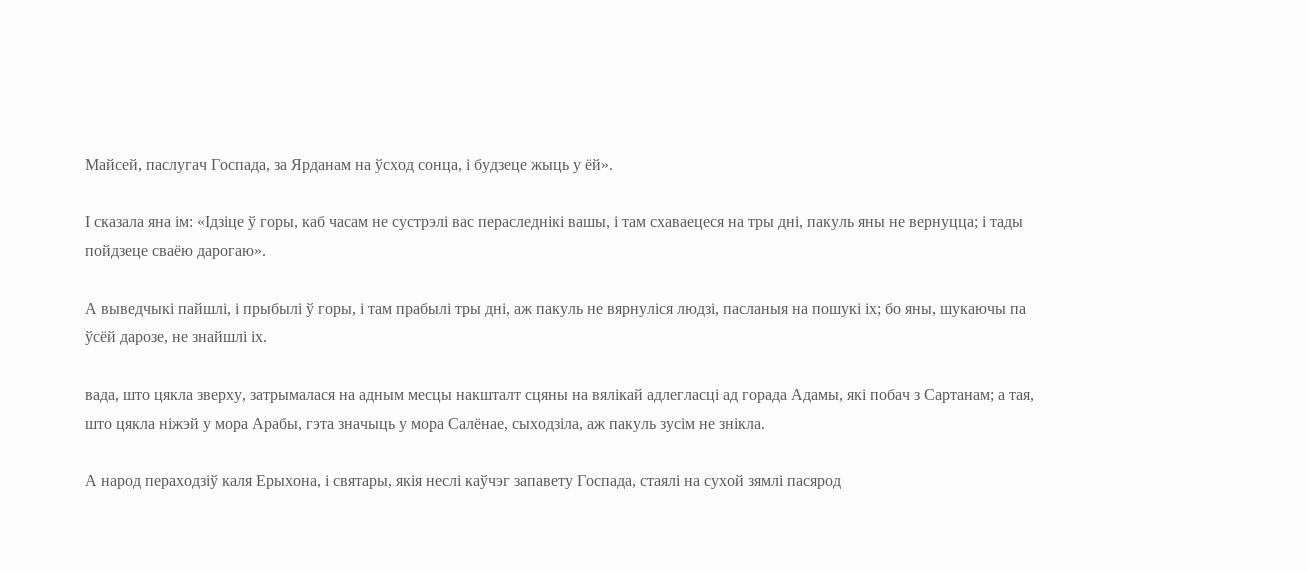Майсей, паслугач Госпада, за Ярданам на ўсход сонца, і будзеце жыць у ёй».

І сказала яна ім: «Ідзіце ў горы, каб часам не сустрэлі вас пераследнікі вашы, і там схаваецеся на тры дні, пакуль яны не вернуцца; і тады пойдзеце сваёю дарогаю».

А выведчыкі пайшлі, і прыбылі ў горы, і там прабылі тры дні, аж пакуль не вярнуліся людзі, пасланыя на пошукі іх; бо яны, шукаючы па ўсёй дарозе, не знайшлі іх.

вада, што цякла зверху, затрымалася на адным месцы накшталт сцяны на вялікай адлегласці ад горада Адамы, які побач з Сартанам; а тая, што цякла ніжэй у мора Арабы, гэта значыць у мора Салёнае, сыходзіла, аж пакуль зусім не знікла.

А народ пераходзіў каля Ерыхона, і святары, якія неслі каўчэг запавету Госпада, стаялі на сухой зямлі пасярод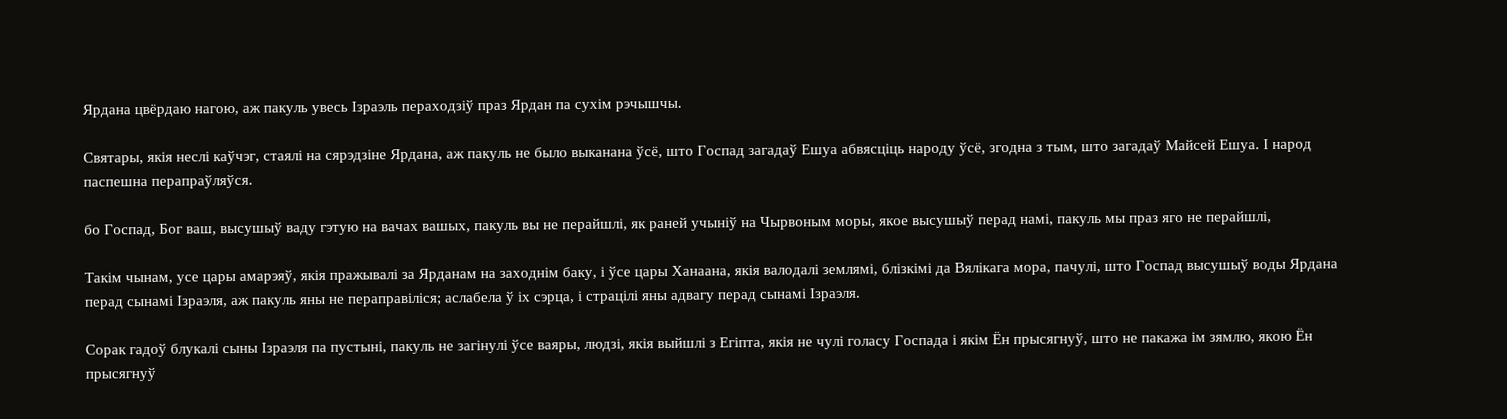Ярдана цвёрдаю нагою, аж пакуль увесь Ізраэль пераходзіў праз Ярдан па сухім рэчышчы.

Святары, якія неслі каўчэг, стаялі на сярэдзіне Ярдана, аж пакуль не было выканана ўсё, што Госпад загадаў Ешуа абвясціць народу ўсё, згодна з тым, што загадаў Майсей Ешуа. І народ паспешна перапраўляўся.

бо Госпад, Бог ваш, высушыў ваду гэтую на вачах вашых, пакуль вы не перайшлі, як раней учыніў на Чырвоным моры, якое высушыў перад намі, пакуль мы праз яго не перайшлі,

Такім чынам, усе цары амарэяў, якія пражывалі за Ярданам на заходнім баку, і ўсе цары Ханаана, якія валодалі землямі, блізкімі да Вялікага мора, пачулі, што Госпад высушыў воды Ярдана перад сынамі Ізраэля, аж пакуль яны не пераправіліся; аслабела ў іх сэрца, і страцілі яны адвагу перад сынамі Ізраэля.

Сорак гадоў блукалі сыны Ізраэля па пустыні, пакуль не загінулі ўсе ваяры, людзі, якія выйшлі з Егіпта, якія не чулі голасу Госпада і якім Ён прысягнуў, што не пакажа ім зямлю, якою Ён прысягнуў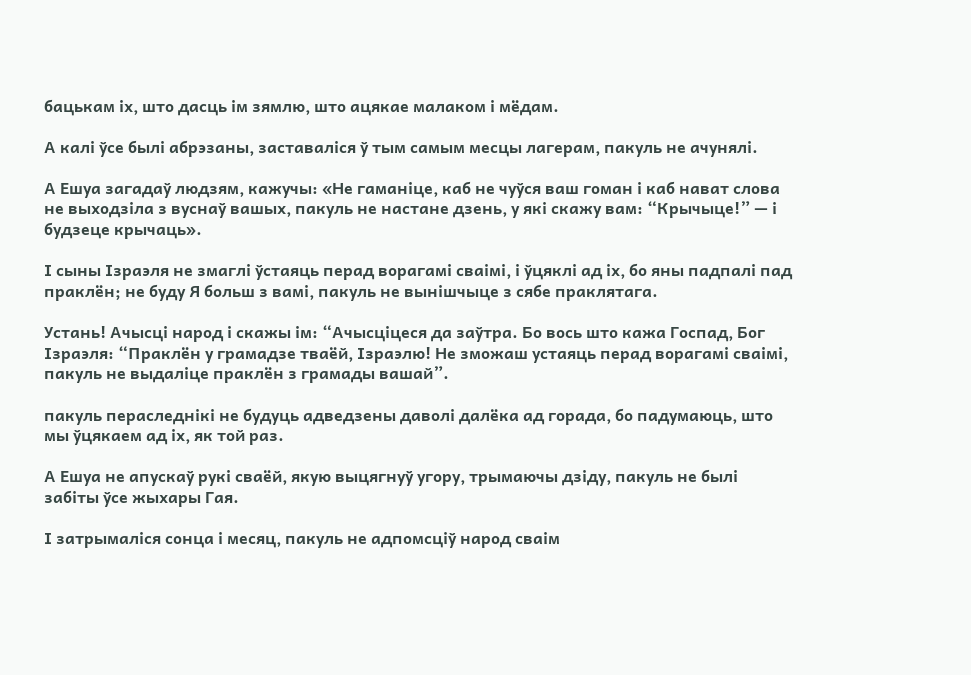бацькам іх, што дасць ім зямлю, што ацякае малаком і мёдам.

А калі ўсе былі абрэзаны, заставаліся ў тым самым месцы лагерам, пакуль не ачунялі.

А Ешуа загадаў людзям, кажучы: «Не гаманіце, каб не чуўся ваш гоман і каб нават слова не выходзіла з вуснаў вашых, пакуль не настане дзень, у які скажу вам: “Крычыце!” — і будзеце крычаць».

І сыны Ізраэля не змаглі ўстаяць перад ворагамі сваімі, і ўцяклі ад іх, бо яны падпалі пад праклён; не буду Я больш з вамі, пакуль не вынішчыце з сябе праклятага.

Устань! Ачысці народ і скажы ім: “Ачысціцеся да заўтра. Бо вось што кажа Госпад, Бог Ізраэля: “Праклён у грамадзе тваёй, Ізраэлю! Не зможаш устаяць перад ворагамі сваімі, пакуль не выдаліце праклён з грамады вашай”.

пакуль пераследнікі не будуць адведзены даволі далёка ад горада, бо падумаюць, што мы ўцякаем ад іх, як той раз.

А Ешуа не апускаў рукі сваёй, якую выцягнуў угору, трымаючы дзіду, пакуль не былі забіты ўсе жыхары Гая.

І затрымаліся сонца і месяц, пакуль не адпомсціў народ сваім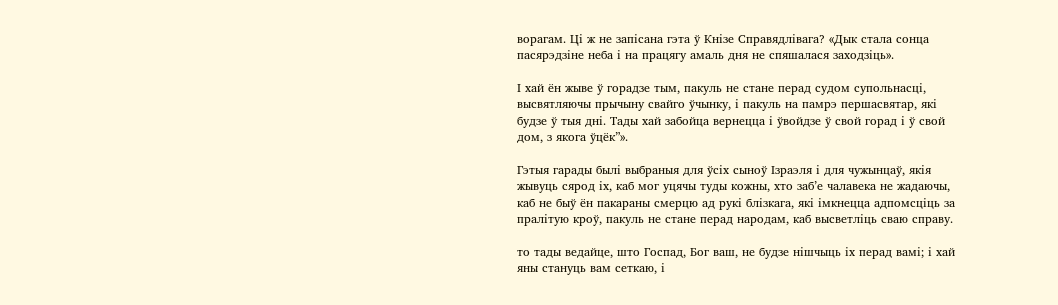ворагам. Ці ж не запісана гэта ў Кнізе Справядлівага? «Дык стала сонца пасярэдзіне неба і на працягу амаль дня не спяшалася заходзіць».

І хай ён жыве ў горадзе тым, пакуль не стане перад судом супольнасці, высвятляючы прычыну свайго ўчынку, і пакуль на памрэ першасвятар, які будзе ў тыя дні. Тады хай забойца вернецца і ўвойдзе ў свой горад і ў свой дом, з якога ўцёк”».

Гэтыя гарады былі выбраныя для ўсіх сыноў Ізраэля і для чужынцаў, якія жывуць сярод іх, каб мог уцячы туды кожны, хто заб’е чалавека не жадаючы, каб не быў ён пакараны смерцю ад рукі блізкага, які імкнецца адпомсціць за пралітую кроў, пакуль не стане перад народам, каб высветліць сваю справу.

то тады ведайце, што Госпад, Бог ваш, не будзе нішчыць іх перад вамі; і хай яны стануць вам сеткаю, і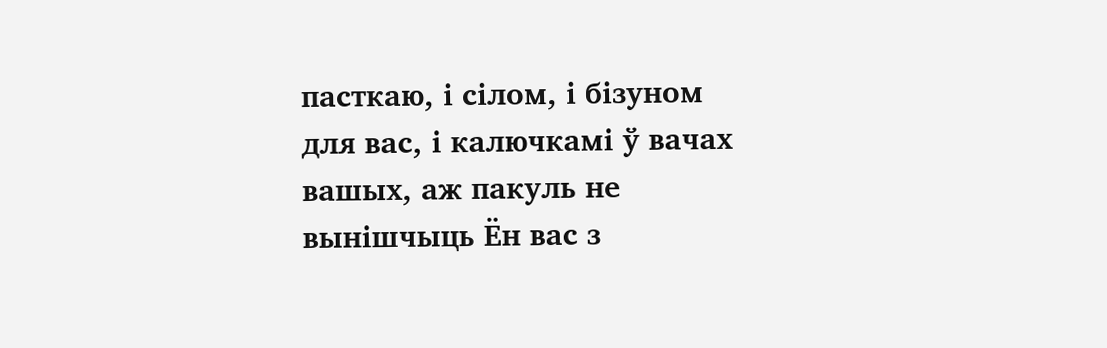пасткаю, і сілом, і бізуном для вас, і калючкамі ў вачах вашых, аж пакуль не вынішчыць Ён вас з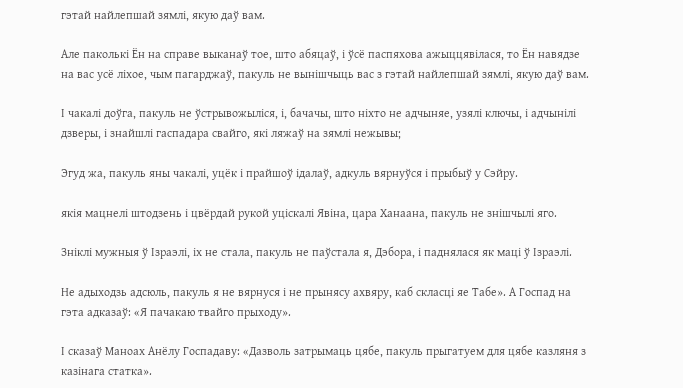гэтай найлепшай зямлі, якую даў вам.

Але паколькі Ён на справе выканаў тое, што абяцаў, і ўсё паспяхова ажыццявілася, то Ён навядзе на вас усё ліхое, чым пагарджаў, пакуль не вынішчыць вас з гэтай найлепшай зямлі, якую даў вам.

І чакалі доўга, пакуль не ўстрывожыліся, і, бачачы, што ніхто не адчыняе, узялі ключы, і адчынілі дзверы, і знайшлі гаспадара свайго, які ляжаў на зямлі нежывы;

Эгуд жа, пакуль яны чакалі, уцёк і прайшоў ідалаў, адкуль вярнуўся і прыбыў у Сэйру.

якія мацнелі штодзень і цвёрдай рукой уціскалі Явіна, цара Ханаана, пакуль не знішчылі яго.

Зніклі мужныя ў Ізраэлі, іх не стала, пакуль не паўстала я, Дэбора, і паднялася як маці ў Ізраэлі.

Не адыходзь адсюль, пакуль я не вярнуся і не прынясу ахвяру, каб скласці яе Табе». А Госпад на гэта адказаў: «Я пачакаю твайго прыходу».

І сказаў Маноах Анёлу Госпадаву: «Дазволь затрымаць цябе, пакуль прыгатуем для цябе казляня з казінага статка».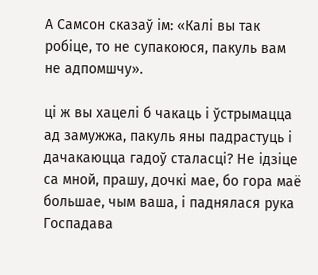А Самсон сказаў ім: «Калі вы так робіце, то не супакоюся, пакуль вам не адпомшчу».

ці ж вы хацелі б чакаць і ўстрымацца ад замужжа, пакуль яны падрастуць і дачакаюцца гадоў сталасці? Не ідзіце са мной, прашу, дочкі мае, бо гора маё большае, чым ваша, і паднялася рука Госпадава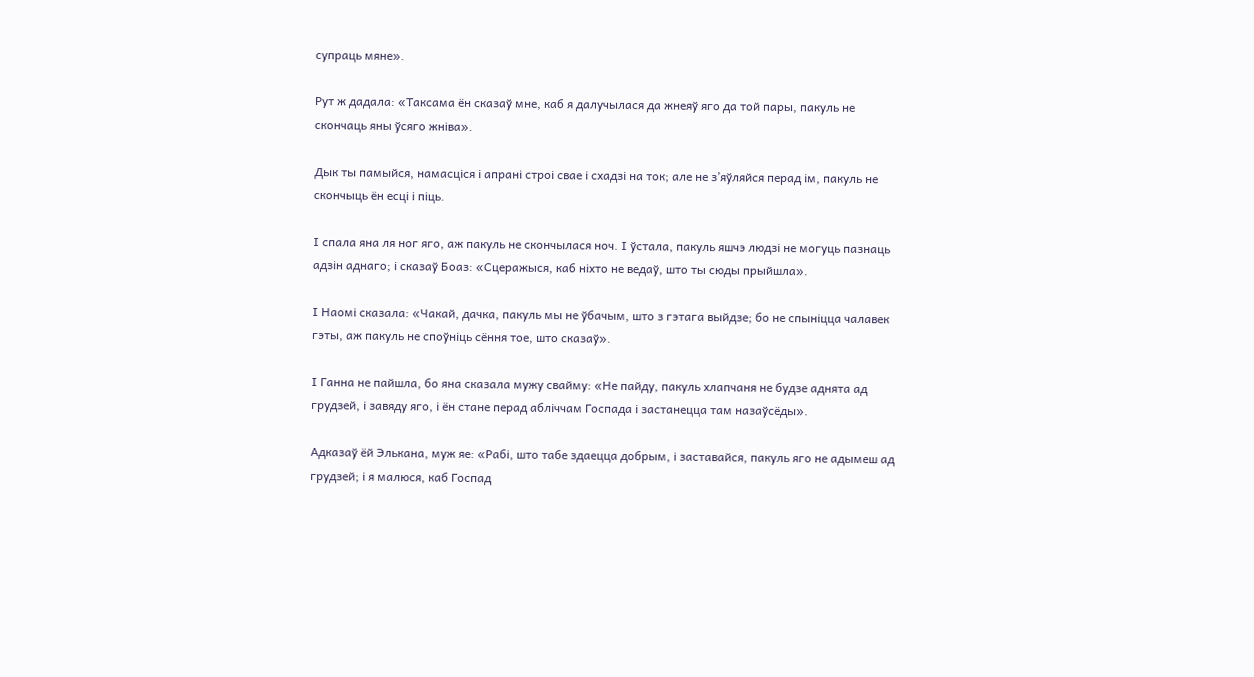супраць мяне».

Рут ж дадала: «Таксама ён сказаў мне, каб я далучылася да жнеяў яго да той пары, пакуль не скончаць яны ўсяго жніва».

Дык ты памыйся, намасціся і апрані строі свае і схадзі на ток; але не з’яўляйся перад ім, пакуль не скончыць ён есці і піць.

І спала яна ля ног яго, аж пакуль не скончылася ноч. І ўстала, пакуль яшчэ людзі не могуць пазнаць адзін аднаго; і сказаў Боаз: «Сцеражыся, каб ніхто не ведаў, што ты сюды прыйшла».

І Наомі сказала: «Чакай, дачка, пакуль мы не ўбачым, што з гэтага выйдзе; бо не спыніцца чалавек гэты, аж пакуль не споўніць сёння тое, што сказаў».

І Ганна не пайшла, бо яна сказала мужу свайму: «Не пайду, пакуль хлапчаня не будзе аднята ад грудзей, і завяду яго, і ён стане перад абліччам Госпада і застанецца там назаўсёды».

Адказаў ёй Элькана, муж яе: «Рабі, што табе здаецца добрым, і заставайся, пакуль яго не адымеш ад грудзей; і я малюся, каб Госпад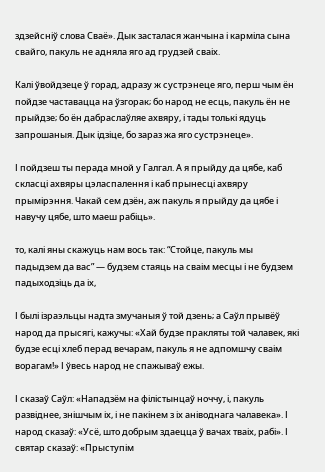здзейсніў слова Сваё». Дык засталася жанчына і карміла сына свайго, пакуль не адняла яго ад грудзей сваіх.

Калі ўвойдзеце ў горад, адразу ж сустрэнеце яго, перш чым ён пойдзе частавацца на ўзгорак; бо народ не есць, пакуль ён не прыйдзе; бо ён дабраслаўляе ахвяру, і тады толькі ядуць запрошаныя. Дык ідзіце, бо зараз жа яго сустрэнеце».

І пойдзеш ты перада мной у Галгал. А я прыйду да цябе, каб скласці ахвяры цэласпалення і каб прынесці ахвяру прымірэння. Чакай сем дзён, аж пакуль я прыйду да цябе і навучу цябе, што маеш рабіць».

то, калі яны скажуць нам вось так: “Стойце, пакуль мы падыдзем да вас” — будзем стаяць на сваім месцы і не будзем падыходзіць да іх,

І былі ізраэльцы надта змучаныя ў той дзень; а Саўл прывёў народ да прысягі, кажучы: «Хай будзе пракляты той чалавек, які будзе есці хлеб перад вечарам, пакуль я не адпомшчу сваім ворагам!» І ўвесь народ не спажываў ежы.

І сказаў Саўл: «Нападзём на філістынцаў ноччу, і, пакуль развіднее, знішчым іх, і не пакінем з іх аніводнага чалавека». І народ сказаў: «Усё, што добрым здаецца ў вачах тваіх, рабі». І святар сказаў: «Прыступім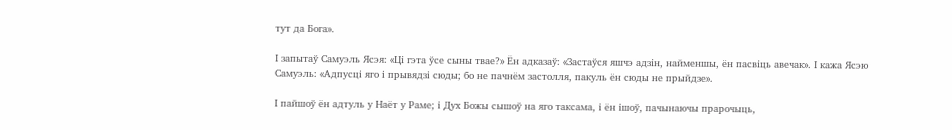тут да Бога».

І запытаў Самуэль Ясэя: «Ці гэта ўсе сыны твае?» Ён адказаў: «Застаўся яшчэ адзін, найменшы, ён пасвіць авечак». І кажа Ясэю Самуэль: «Адпусці яго і прывядзі сюды; бо не пачнём застолля, пакуль ён сюды не прыйдзе».

І пайшоў ён адтуль у Наёт у Раме; і Дух Божы сышоў на яго таксама, і ён ішоў, пачынаючы прарочыць,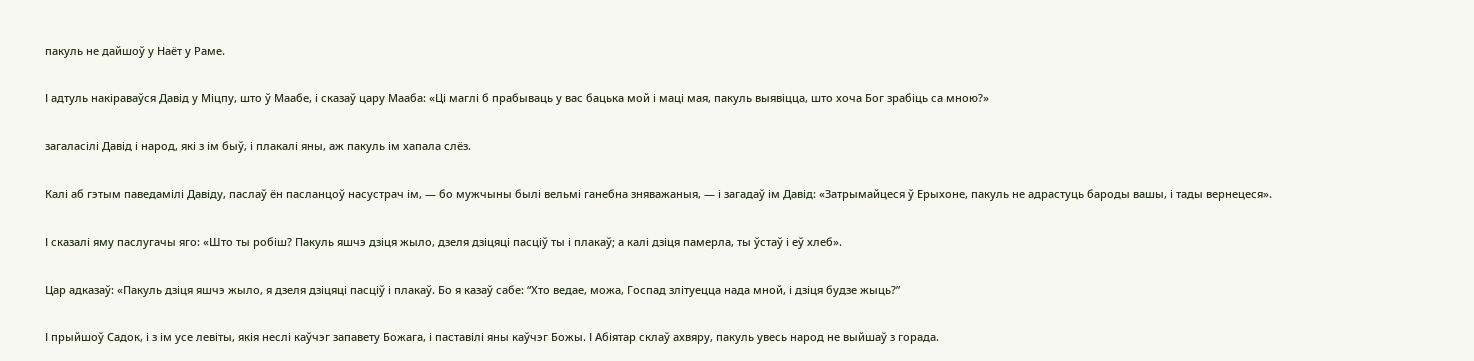пакуль не дайшоў у Наёт у Раме.

І адтуль накіраваўся Давід у Міцпу, што ў Маабе, і сказаў цару Мааба: «Ці маглі б прабываць у вас бацька мой і маці мая, пакуль выявіцца, што хоча Бог зрабіць са мною?»

загаласілі Давід і народ, які з ім быў, і плакалі яны, аж пакуль ім хапала слёз.

Калі аб гэтым паведамілі Давіду, паслаў ён пасланцоў насустрач ім, — бо мужчыны былі вельмі ганебна зняважаныя, — і загадаў ім Давід: «Затрымайцеся ў Ерыхоне, пакуль не адрастуць бароды вашы, і тады вернецеся».

І сказалі яму паслугачы яго: «Што ты робіш? Пакуль яшчэ дзіця жыло, дзеля дзіцяці пасціў ты і плакаў; а калі дзіця памерла, ты ўстаў і еў хлеб».

Цар адказаў: «Пакуль дзіця яшчэ жыло, я дзеля дзіцяці пасціў і плакаў. Бо я казаў сабе: “Хто ведае, можа, Госпад злітуецца нада мной, і дзіця будзе жыць?”

І прыйшоў Садок, і з ім усе левіты, якія неслі каўчэг запавету Божага, і паставілі яны каўчэг Божы. І Абіятар склаў ахвяру, пакуль увесь народ не выйшаў з горада.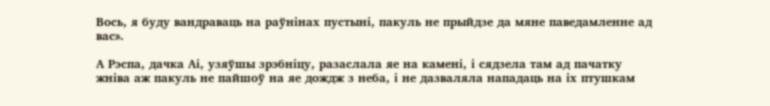Вось, я буду вандраваць на раўнінах пустыні, пакуль не прыйдзе да мяне паведамленне ад вас».

А Рэспа, дачка Аі, узяўшы зрэбніцу, разаслала яе на камені, і сядзела там ад пачатку жніва аж пакуль не пайшоў на яе дождж з неба, і не дазваляла нападаць на іх птушкам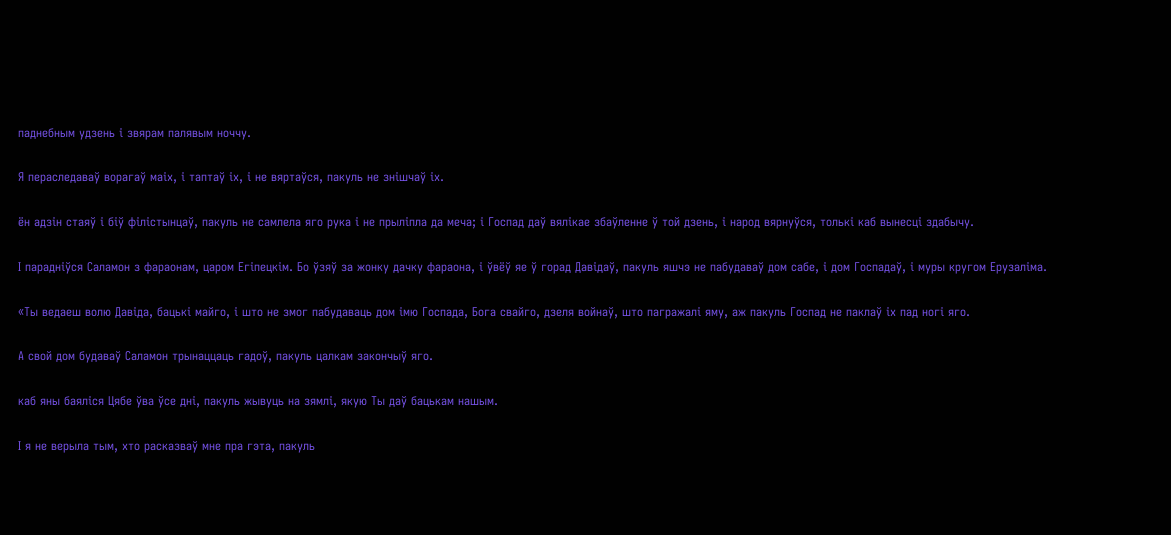паднебным удзень і звярам палявым ноччу.

Я пераследаваў ворагаў маіх, і таптаў іх, і не вяртаўся, пакуль не знішчаў іх.

ён адзін стаяў і біў філістынцаў, пакуль не самлела яго рука і не прыліпла да меча; і Госпад даў вялікае збаўленне ў той дзень, і народ вярнуўся, толькі каб вынесці здабычу.

І парадніўся Саламон з фараонам, царом Егіпецкім. Бо ўзяў за жонку дачку фараона, і ўвёў яе ў горад Давідаў, пакуль яшчэ не пабудаваў дом сабе, і дом Госпадаў, і муры кругом Ерузаліма.

«Ты ведаеш волю Давіда, бацькі майго, і што не змог пабудаваць дом імю Госпада, Бога свайго, дзеля войнаў, што пагражалі яму, аж пакуль Госпад не паклаў іх пад ногі яго.

А свой дом будаваў Саламон трынаццаць гадоў, пакуль цалкам закончыў яго.

каб яны баяліся Цябе ўва ўсе дні, пакуль жывуць на зямлі, якую Ты даў бацькам нашым.

І я не верыла тым, хто расказваў мне пра гэта, пакуль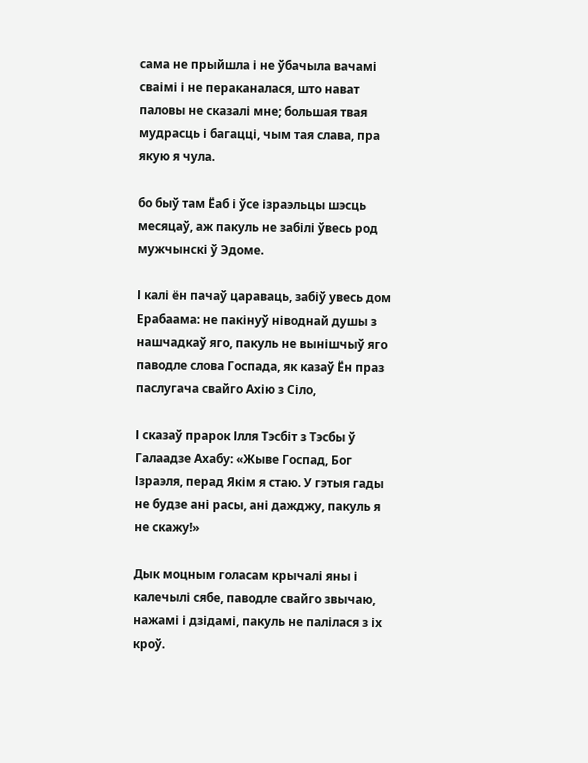сама не прыйшла і не ўбачыла вачамі сваімі і не пераканалася, што нават паловы не сказалі мне; большая твая мудрасць і багацці, чым тая слава, пра якую я чула.

бо быў там Ёаб і ўсе ізраэльцы шэсць месяцаў, аж пакуль не забілі ўвесь род мужчынскі ў Эдоме.

І калі ён пачаў цараваць, забіў увесь дом Ерабаама: не пакінуў ніводнай душы з нашчадкаў яго, пакуль не вынішчыў яго паводле слова Госпада, як казаў Ён праз паслугача свайго Ахію з Сіло,

І сказаў прарок Ілля Тэсбіт з Тэсбы ў Галаадзе Ахабу: «Жыве Госпад, Бог Ізраэля, перад Якім я стаю. У гэтыя гады не будзе ані расы, ані дажджу, пакуль я не скажу!»

Дык моцным голасам крычалі яны і калечылі сябе, паводле свайго звычаю, нажамі і дзідамі, пакуль не палілася з іх кроў.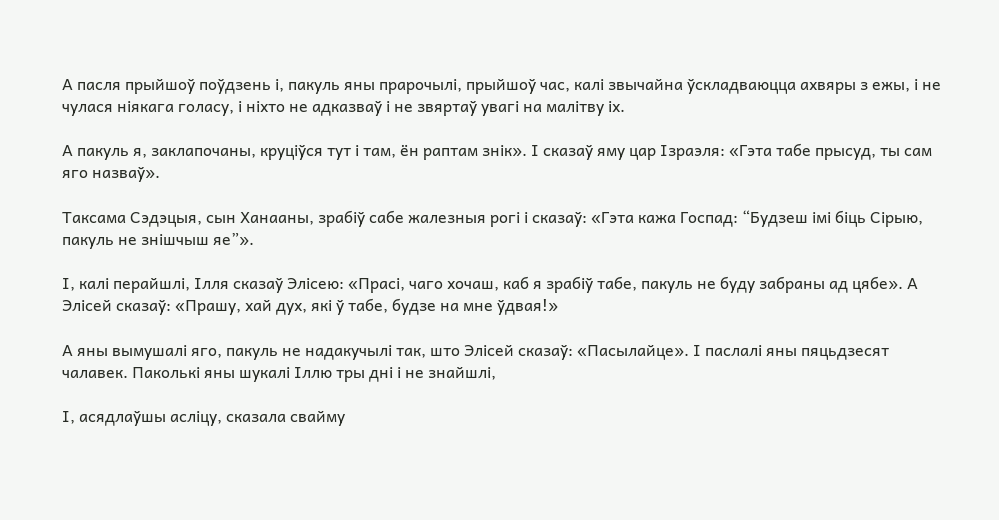А пасля прыйшоў поўдзень і, пакуль яны прарочылі, прыйшоў час, калі звычайна ўскладваюцца ахвяры з ежы, і не чулася ніякага голасу, і ніхто не адказваў і не звяртаў увагі на малітву іх.

А пакуль я, заклапочаны, круціўся тут і там, ён раптам знік». І сказаў яму цар Ізраэля: «Гэта табе прысуд, ты сам яго назваў».

Таксама Сэдэцыя, сын Ханааны, зрабіў сабе жалезныя рогі і сказаў: «Гэта кажа Госпад: “Будзеш імі біць Сірыю, пакуль не знішчыш яе”».

І, калі перайшлі, Ілля сказаў Элісею: «Прасі, чаго хочаш, каб я зрабіў табе, пакуль не буду забраны ад цябе». А Элісей сказаў: «Прашу, хай дух, які ў табе, будзе на мне ўдвая!»

А яны вымушалі яго, пакуль не надакучылі так, што Элісей сказаў: «Пасылайце». І паслалі яны пяцьдзесят чалавек. Паколькі яны шукалі Іллю тры дні і не знайшлі,

І, асядлаўшы асліцу, сказала свайму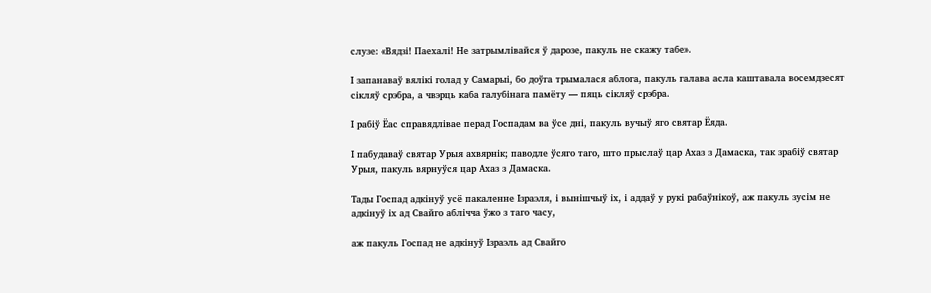слузе: «Вядзі! Паехалі! Не затрымлівайся ў дарозе, пакуль не скажу табе».

І запанаваў вялікі голад у Самарыі, бо доўга трымалася аблога, пакуль галава асла каштавала восемдзесят сікляў срэбра, а чвэрць каба галубінага памёту — пяць сікляў срэбра.

І рабіў Ёас справядлівае перад Госпадам ва ўсе дні, пакуль вучыў яго святар Ёяда.

І пабудаваў святар Урыя ахвярнік; паводле ўсяго таго, што прыслаў цар Ахаз з Дамаска, так зрабіў святар Урыя, пакуль вярнуўся цар Ахаз з Дамаска.

Тады Госпад адкінуў усё пакаленне Ізраэля, і вынішчыў іх, і аддаў у рукі рабаўнікоў, аж пакуль зусім не адкінуў іх ад Свайго аблічча ўжо з таго часу,

аж пакуль Госпад не адкінуў Ізраэль ад Свайго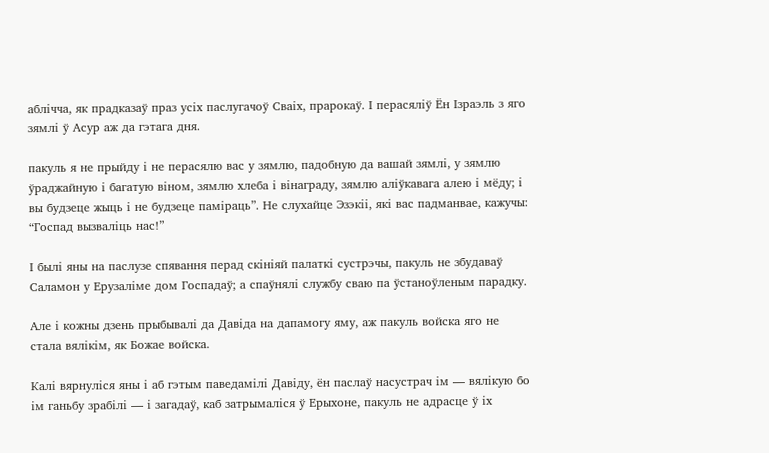аблічча, як прадказаў праз усіх паслугачоў Сваіх, прарокаў. І перасяліў Ён Ізраэль з яго зямлі ў Асур аж да гэтага дня.

пакуль я не прыйду і не перасялю вас у зямлю, падобную да вашай зямлі, у зямлю ўраджайную і багатую віном, зямлю хлеба і вінаграду, зямлю аліўкавага алею і мёду; і вы будзеце жыць і не будзеце паміраць”. Не слухайце Эзэкіі, які вас падманвае, кажучы: “Госпад вызваліць нас!”

І былі яны на паслузе спявання перад скініяй палаткі сустрэчы, пакуль не збудаваў Саламон у Ерузаліме дом Госпадаў; а спаўнялі службу сваю па ўстаноўленым парадку.

Але і кожны дзень прыбывалі да Давіда на дапамогу яму, аж пакуль войска яго не стала вялікім, як Божае войска.

Калі вярнуліся яны і аб гэтым паведамілі Давіду, ён паслаў насустрач ім — вялікую бо ім ганьбу зрабілі — і загадаў, каб затрымаліся ў Ерыхоне, пакуль не адрасце ў іх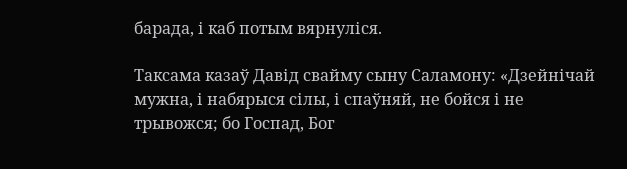барада, і каб потым вярнуліся.

Таксама казаў Давід свайму сыну Саламону: «Дзейнічай мужна, і набярыся сілы, і спаўняй, не бойся і не трывожся; бо Госпад, Бог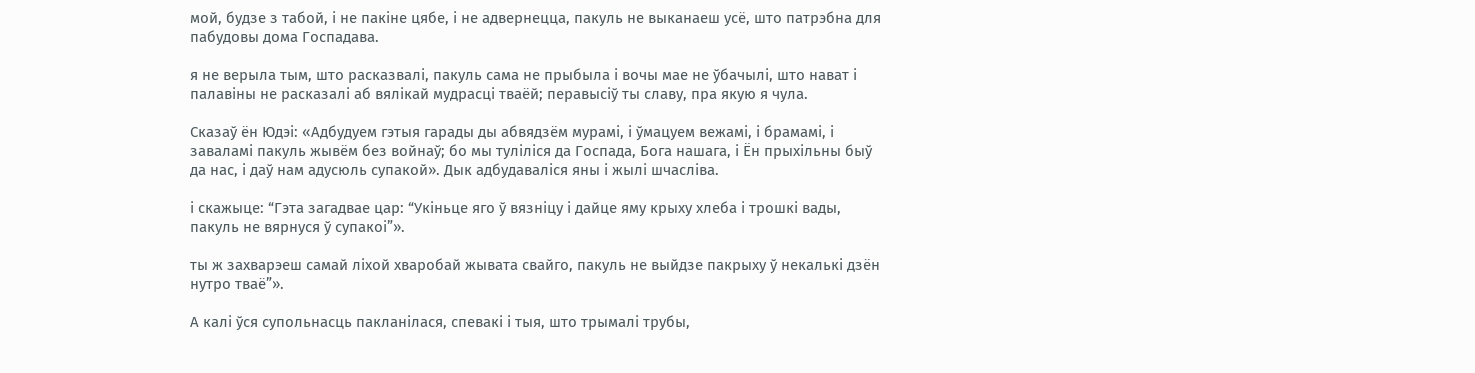мой, будзе з табой, і не пакіне цябе, і не адвернецца, пакуль не выканаеш усё, што патрэбна для пабудовы дома Госпадава.

я не верыла тым, што расказвалі, пакуль сама не прыбыла і вочы мае не ўбачылі, што нават і палавіны не расказалі аб вялікай мудрасці тваёй; перавысіў ты славу, пра якую я чула.

Сказаў ён Юдэі: «Адбудуем гэтыя гарады ды абвядзём мурамі, і ўмацуем вежамі, і брамамі, і заваламі пакуль жывём без войнаў; бо мы туліліся да Госпада, Бога нашага, і Ён прыхільны быў да нас, і даў нам адусюль супакой». Дык адбудаваліся яны і жылі шчасліва.

і скажыце: “Гэта загадвае цар: “Укіньце яго ў вязніцу і дайце яму крыху хлеба і трошкі вады, пакуль не вярнуся ў супакоі”».

ты ж захварэеш самай ліхой хваробай жывата свайго, пакуль не выйдзе пакрыху ў некалькі дзён нутро тваё”».

А калі ўся супольнасць пакланілася, спевакі і тыя, што трымалі трубы,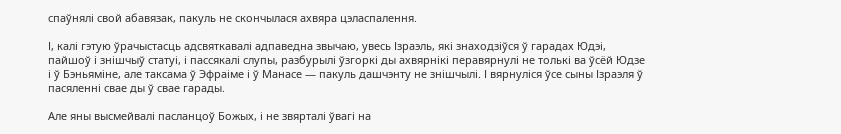спаўнялі свой абавязак, пакуль не скончылася ахвяра цэласпалення.

І, калі гэтую ўрачыстасць адсвяткавалі адпаведна звычаю, увесь Ізраэль, які знаходзіўся ў гарадах Юдэі, пайшоў і знішчыў статуі, і пассякалі слупы, разбурылі ўзгоркі ды ахвярнікі перавярнулі не толькі ва ўсёй Юдзе і ў Бэньяміне, але таксама ў Эфраіме і ў Манасе — пакуль дашчэнту не знішчылі. І вярнуліся ўсе сыны Ізраэля ў пасяленні свае ды ў свае гарады.

Але яны высмейвалі пасланцоў Божых, і не звярталі ўвагі на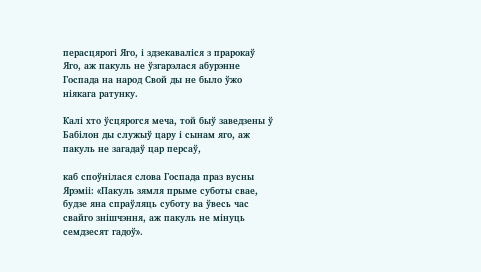перасцярогі Яго, і здзекаваліся з прарокаў Яго, аж пакуль не ўзгарэлася абурэнне Госпада на народ Свой ды не было ўжо ніякага ратунку.

Калі хто ўсцярогся меча, той быў заведзены ў Бабілон ды служыў цару і сынам яго, аж пакуль не загадаў цар персаў,

каб споўнілася слова Госпада праз вусны Ярэміі: «Пакуль зямля прыме суботы свае, будзе яна спраўляць суботу ва ўвесь час свайго знішчэння, аж пакуль не мінуць семдзесят гадоў».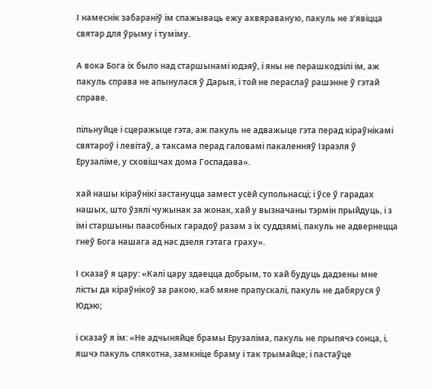І намеснік забараніў ім спажываць ежу ахвяраваную, пакуль не з’явіцца святар для ўрыму і туміму.

А вока Бога іх было над старшынамі юдэяў, і яны не перашкодзілі ім, аж пакуль справа не апынулася ў Дарыя, і той не пераслаў рашэнне ў гэтай справе.

пільнуйце і сцеражыце гэта, аж пакуль не адважыце гэта перад кіраўнікамі святароў і левітаў, а таксама перад галовамі пакаленняў Ізраэля ў Ерузаліме, у сховішчах дома Госпадава».

хай нашы кіраўнікі застануцца замест усёй супольнасці; і ўсе ў гарадах нашых, што ўзялі чужынак за жонак, хай у вызначаны тэрмін прыйдуць, і з імі старшыны паасобных гарадоў разам з іх суддзямі, пакуль не адвернецца гнеў Бога нашага ад нас дзеля гэтага граху».

І сказаў я цару: «Калі цару здаецца добрым, то хай будуць дадзены мне лісты да кіраўнікоў за ракою, каб мяне прапускалі, пакуль не дабяруся ў Юдэю;

і сказаў я ім: «Не адчыняйце брамы Ерузаліма, пакуль не прыпячэ сонца, і, яшчэ пакуль спякотна, замкніце браму і так трымайце; і пастаўце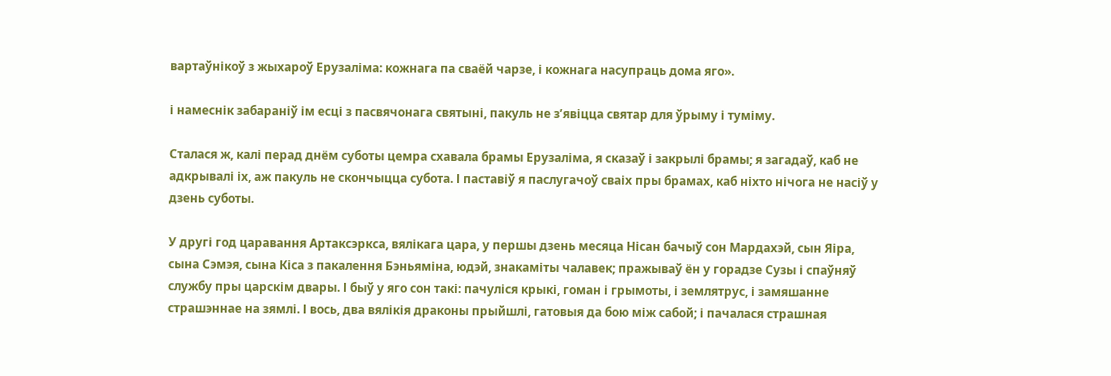вартаўнікоў з жыхароў Ерузаліма: кожнага па сваёй чарзе, і кожнага насупраць дома яго».

і намеснік забараніў ім есці з пасвячонага святыні, пакуль не з’явіцца святар для ўрыму і туміму.

Сталася ж, калі перад днём суботы цемра схавала брамы Ерузаліма, я сказаў і закрылі брамы; я загадаў, каб не адкрывалі іх, аж пакуль не скончыцца субота. І паставіў я паслугачоў сваіх пры брамах, каб ніхто нічога не насіў у дзень суботы.

У другі год царавання Артаксэркса, вялікага цара, у першы дзень месяца Нісан бачыў сон Мардахэй, сын Яіра, сына Сэмэя, сына Кіса з пакалення Бэньяміна, юдэй, знакаміты чалавек; пражываў ён у горадзе Сузы і спаўняў службу пры царскім двары. І быў у яго сон такі: пачуліся крыкі, гоман і грымоты, і землятрус, і замяшанне страшэннае на зямлі. І вось, два вялікія драконы прыйшлі, гатовыя да бою між сабой; і пачалася страшная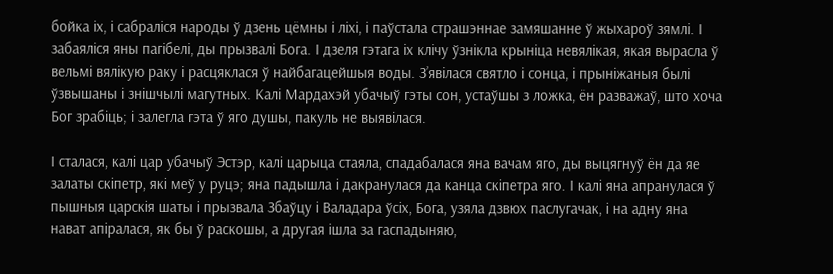бойка іх, і сабраліся народы ў дзень цёмны і ліхі, і паўстала страшэннае замяшанне ў жыхароў зямлі. І забаяліся яны пагібелі, ды прызвалі Бога. І дзеля гэтага іх клічу ўзнікла крыніца невялікая, якая вырасла ў вельмі вялікую раку і расцяклася ў найбагацейшыя воды. З’явілася святло і сонца, і прыніжаныя былі ўзвышаны і знішчылі магутных. Калі Мардахэй убачыў гэты сон, устаўшы з ложка, ён разважаў, што хоча Бог зрабіць; і залегла гэта ў яго душы, пакуль не выявілася.

І сталася, калі цар убачыў Эстэр, калі царыца стаяла, спадабалася яна вачам яго, ды выцягнуў ён да яе залаты скіпетр, які меў у руцэ; яна падышла і дакранулася да канца скіпетра яго. І калі яна апранулася ў пышныя царскія шаты і прызвала Збаўцу і Валадара ўсіх, Бога, узяла дзвюх паслугачак, і на адну яна нават апіралася, як бы ў раскошы, а другая ішла за гаспадыняю,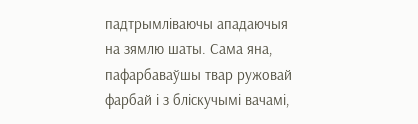падтрымліваючы ападаючыя на зямлю шаты. Сама яна, пафарбаваўшы твар ружовай фарбай і з бліскучымі вачамі,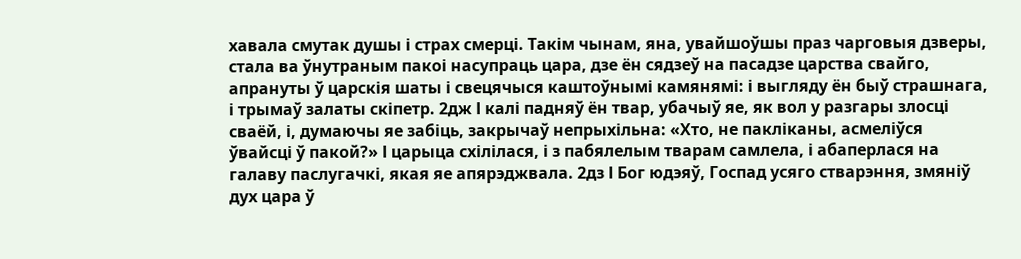хавала смутак душы і страх смерці. Такім чынам, яна, увайшоўшы праз чарговыя дзверы, стала ва ўнутраным пакоі насупраць цара, дзе ён сядзеў на пасадзе царства свайго, апрануты ў царскія шаты і свецячыся каштоўнымі камянямі: і выгляду ён быў страшнага, і трымаў залаты скіпетр. 2дж І калі падняў ён твар, убачыў яе, як вол у разгары злосці сваёй, і, думаючы яе забіць, закрычаў непрыхільна: «Хто, не пакліканы, асмеліўся ўвайсці ў пакой?» І царыца схілілася, і з пабялелым тварам самлела, і абаперлася на галаву паслугачкі, якая яе апярэджвала. 2дз І Бог юдэяў, Госпад усяго стварэння, змяніў дух цара ў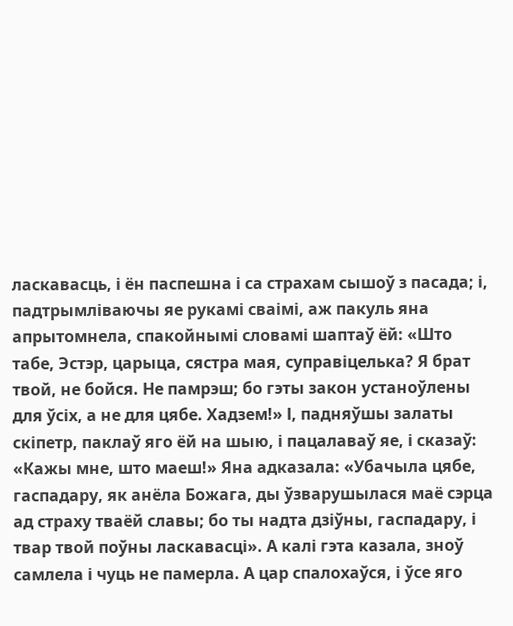ласкавасць, і ён паспешна і са страхам сышоў з пасада; і, падтрымліваючы яе рукамі сваімі, аж пакуль яна апрытомнела, спакойнымі словамі шаптаў ёй: «Што табе, Эстэр, царыца, сястра мая, суправіцелька? Я брат твой, не бойся. Не памрэш; бо гэты закон устаноўлены для ўсіх, а не для цябе. Хадзем!» І, падняўшы залаты скіпетр, паклаў яго ёй на шыю, і пацалаваў яе, і сказаў: «Кажы мне, што маеш!» Яна адказала: «Убачыла цябе, гаспадару, як анёла Божага, ды ўзварушылася маё сэрца ад страху тваёй славы; бо ты надта дзіўны, гаспадару, і твар твой поўны ласкавасці». А калі гэта казала, зноў самлела і чуць не памерла. А цар спалохаўся, і ўсе яго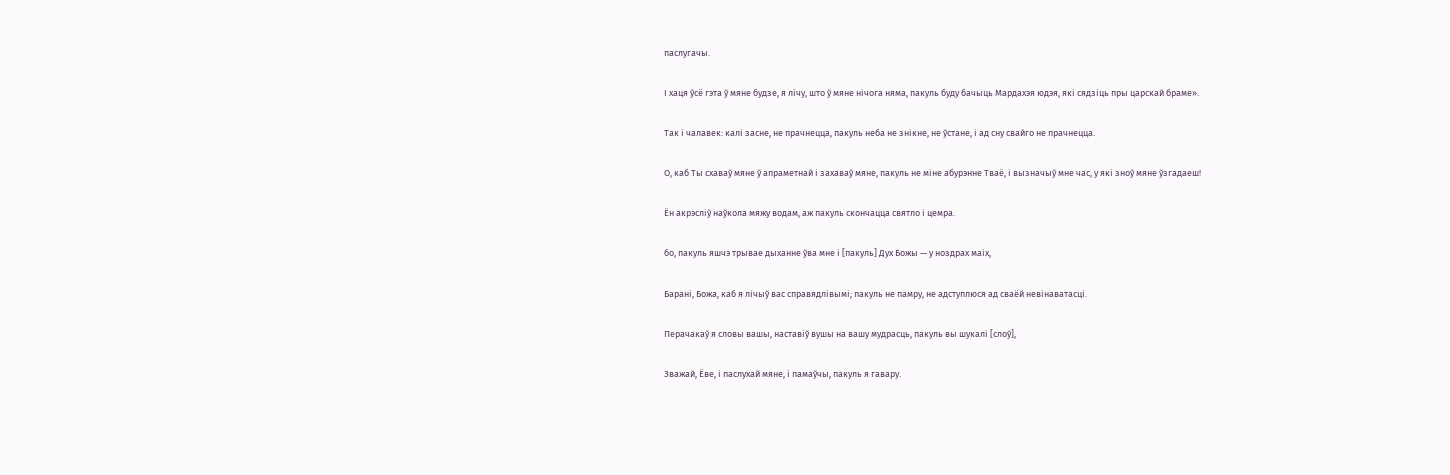паслугачы.

І хаця ўсё гэта ў мяне будзе, я лічу, што ў мяне нічога няма, пакуль буду бачыць Мардахэя юдэя, які сядзіць пры царскай браме».

Так і чалавек: калі засне, не прачнецца, пакуль неба не знікне, не ўстане, і ад сну свайго не прачнецца.

О, каб Ты схаваў мяне ў апраметнай і захаваў мяне, пакуль не міне абурэнне Тваё, і вызначыў мне час, у які зноў мяне ўзгадаеш!

Ён акрэсліў наўкола мяжу водам, аж пакуль скончацца святло і цемра.

бо, пакуль яшчэ трывае дыханне ўва мне і [пакуль] Дух Божы — у ноздрах маіх,

Барані, Божа, каб я лічыў вас справядлівымі; пакуль не памру, не адступлюся ад сваёй невінаватасці.

Перачакаў я словы вашы, наставіў вушы на вашу мудрасць, пакуль вы шукалі [слоў],

Зважай, Ёве, і паслухай мяне, і памаўчы, пакуль я гавару.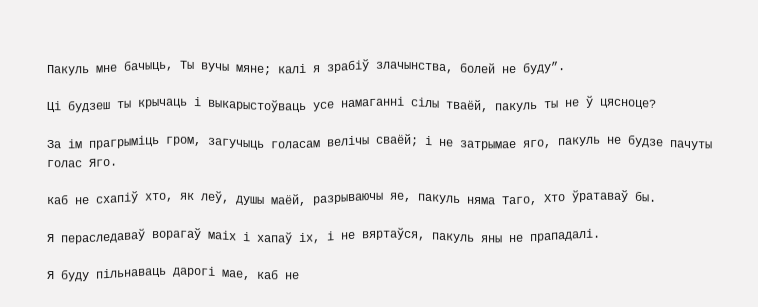Пакуль мне бачыць, Ты вучы мяне; калі я зрабіў злачынства, болей не буду”.

Ці будзеш ты крычаць і выкарыстоўваць усе намаганні сілы тваёй, пакуль ты не ў цясноце?

За ім прагрыміць гром, загучыць голасам велічы сваёй; і не затрымае яго, пакуль не будзе пачуты голас Яго.

каб не схапіў хто, як леў, душы маёй, разрываючы яе, пакуль няма Таго, Хто ўратаваў бы.

Я пераследаваў ворагаў маіх і хапаў іх, і не вяртаўся, пакуль яны не прападалі.

Я буду пільнаваць дарогі мае, каб не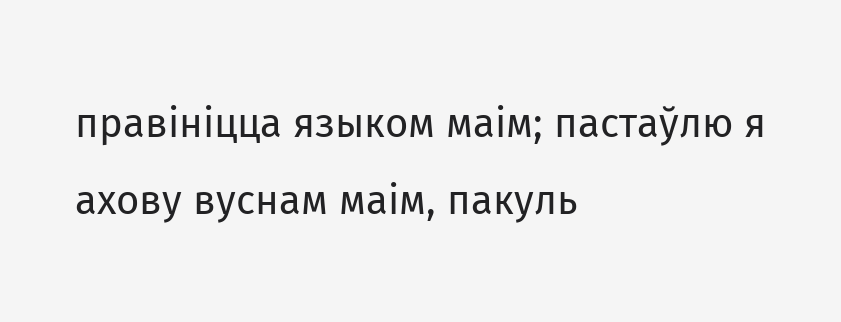правініцца языком маім; пастаўлю я ахову вуснам маім, пакуль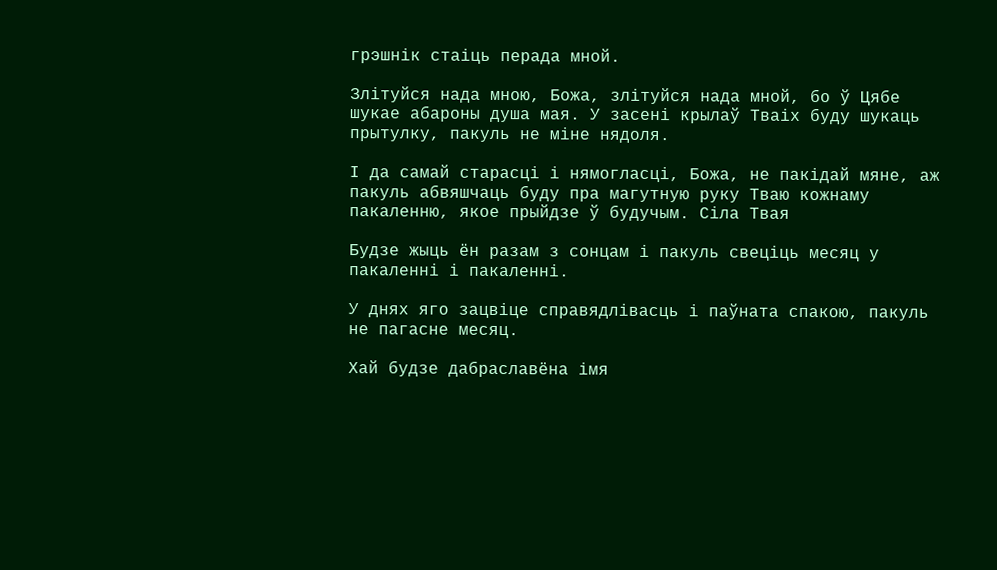грэшнік стаіць перада мной.

Злітуйся нада мною, Божа, злітуйся нада мной, бо ў Цябе шукае абароны душа мая. У засені крылаў Тваіх буду шукаць прытулку, пакуль не міне нядоля.

І да самай старасці і нямогласці, Божа, не пакідай мяне, аж пакуль абвяшчаць буду пра магутную руку Тваю кожнаму пакаленню, якое прыйдзе ў будучым. Сіла Твая

Будзе жыць ён разам з сонцам і пакуль свеціць месяц у пакаленні і пакаленні.

У днях яго зацвіце справядлівасць і паўната спакою, пакуль не пагасне месяц.

Хай будзе дабраславёна імя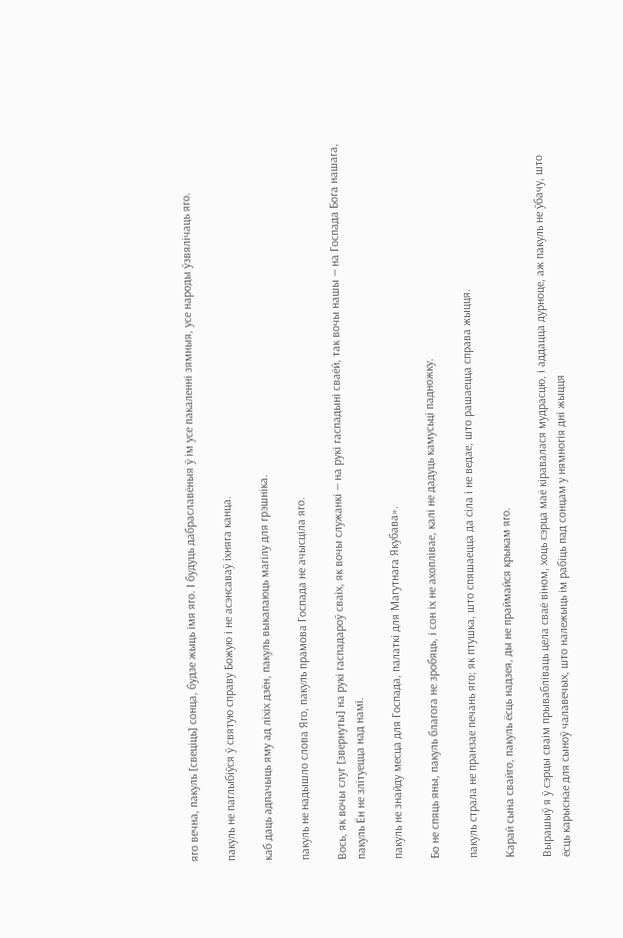яго вечна, пакуль [свеціць] сонца, будзе жыць імя яго. І будуць дабраславёныя ў ім усе пакаленні зямныя, усе народы ўзвялічаць яго.

пакуль не паглыбіўся ў святую справу Божую і не асэнсаваў іхняга канца.

каб даць адпачыць яму ад ліхіх дзён, пакуль выкапаюць магілу для грэшніка.

пакуль не надышло слова Яго, пакуль прамова Госпада не ачысціла яго.

Вось, як вочы слуг [звернуты] на рукі гаспадароў сваіх, як вочы служанкі — на рукі гаспадыні сваёй, так вочы нашы — на Госпада Бога нашага, пакуль Ён не злітуецца над намі.

пакуль не знайду месца для Госпада, палаткі для Магутнага Якубава».

Бо не спяць яны, пакуль благога не зробяць, і сон іх не ахоплівае, калі не дадуць камусьці падножку.

пакуль страла не пранзае печань яго; як птушка, што спяшаецца да сіла і не ведае, што рашаецца справа жыцця.

Карай сына свайго, пакуль ёсць надзея, ды не праймайся крыкам яго.

Вырашыў я ў сэрцы сваім прывабліваць цела сваё віном, хоць сэрца маё кіравалася мудрасцю, і аддацца дурноце, аж пакуль не ўбачу, што ёсць карыснае для сыноў чалавечых, што належыць ім рабіць пад сонцам у нямногія дні жыцця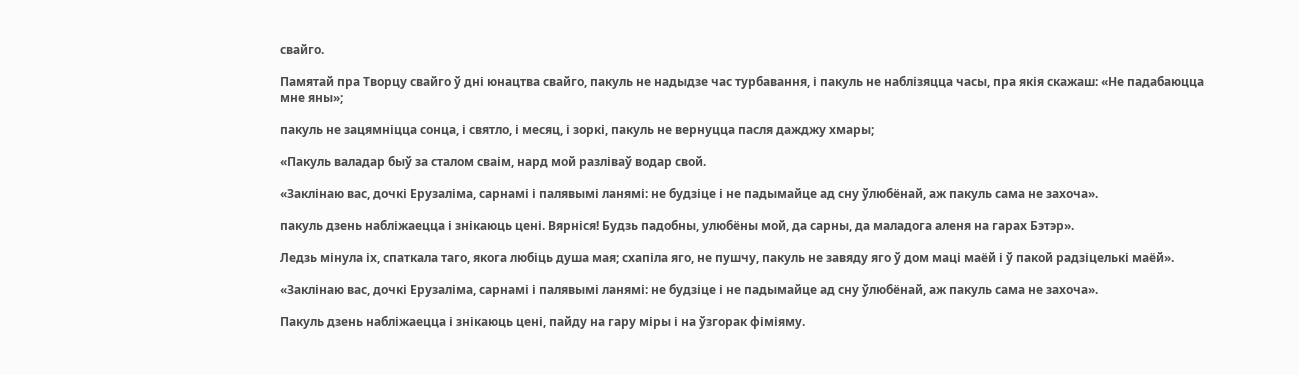свайго.

Памятай пра Творцу свайго ў дні юнацтва свайго, пакуль не надыдзе час турбавання, і пакуль не наблізяцца часы, пра якія скажаш: «Не падабаюцца мне яны»;

пакуль не зацямніцца сонца, і святло, і месяц, і зоркі, пакуль не вернуцца пасля дажджу хмары;

«Пакуль валадар быў за сталом сваім, нард мой разліваў водар свой.

«Заклінаю вас, дочкі Ерузаліма, сарнамі і палявымі ланямі: не будзіце і не падымайце ад сну ўлюбёнай, аж пакуль сама не захоча».

пакуль дзень набліжаецца і знікаюць цені. Вярніся! Будзь падобны, улюбёны мой, да сарны, да маладога аленя на гарах Бэтэр».

Ледзь мінула іх, спаткала таго, якога любіць душа мая; схапіла яго, не пушчу, пакуль не завяду яго ў дом маці маёй і ў пакой радзіцелькі маёй».

«Заклінаю вас, дочкі Ерузаліма, сарнамі і палявымі ланямі: не будзіце і не падымайце ад сну ўлюбёнай, аж пакуль сама не захоча».

Пакуль дзень набліжаецца і знікаюць цені, пайду на гару міры і на ўзгорак фіміяму.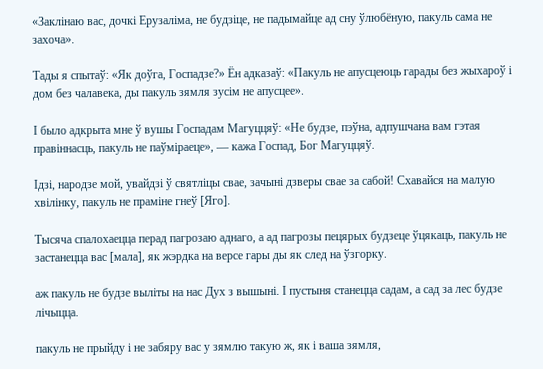«Заклінаю вас, дочкі Ерузаліма, не будзіце, не падымайце ад сну ўлюбёную, пакуль сама не захоча».

Тады я спытаў: «Як доўга, Госпадзе?» Ён адказаў: «Пакуль не апусцеюць гарады без жыхароў і дом без чалавека, ды пакуль зямля зусім не апусцее».

І было адкрыта мне ў вушы Госпадам Магуццяў: «Не будзе, пэўна, адпушчана вам гэтая правіннасць, пакуль не паўміраеце», — кажа Госпад, Бог Магуццяў.

Ідзі, народзе мой, увайдзі ў святліцы свае, зачыні дзверы свае за сабой! Схавайся на малую хвілінку, пакуль не праміне гнеў [Яго].

Тысяча спалохаецца перад пагрозаю аднаго, а ад пагрозы пецярых будзеце ўцякаць, пакуль не застанецца вас [мала], як жэрдка на версе гары ды як след на ўзгорку.

аж пакуль не будзе выліты на нас Дух з вышыні. І пустыня станецца садам, а сад за лес будзе лічыцца.

пакуль не прыйду і не забяру вас у зямлю такую ж, як і ваша зямля,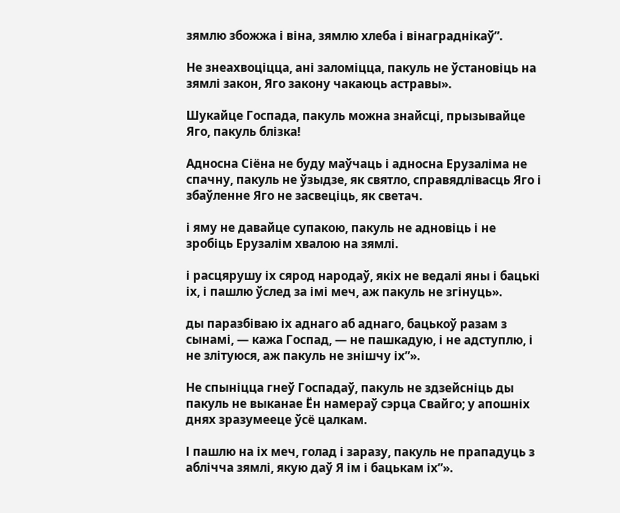зямлю збожжа і віна, зямлю хлеба і вінаграднікаў”.

Не знеахвоціцца, ані заломіцца, пакуль не ўстановіць на зямлі закон, Яго закону чакаюць астравы».

Шукайце Госпада, пакуль можна знайсці, прызывайце Яго, пакуль блізка!

Адносна Сіёна не буду маўчаць і адносна Ерузаліма не спачну, пакуль не ўзыдзе, як святло, справядлівасць Яго і збаўленне Яго не засвеціць, як светач.

і яму не давайце супакою, пакуль не адновіць і не зробіць Ерузалім хвалою на зямлі.

і расцярушу іх сярод народаў, якіх не ведалі яны і бацькі іх, і пашлю ўслед за імі меч, аж пакуль не згінуць».

ды паразбіваю іх аднаго аб аднаго, бацькоў разам з сынамі, — кажа Госпад, — не пашкадую, і не адступлю, і не злітуюся, аж пакуль не знішчу іх”».

Не спыніцца гнеў Госпадаў, пакуль не здзейсніць ды пакуль не выканае Ён намераў сэрца Свайго; у апошніх днях зразумееце ўсё цалкам.

І пашлю на іх меч, голад і заразу, пакуль не прападуць з аблічча зямлі, якую даў Я ім і бацькам іх”».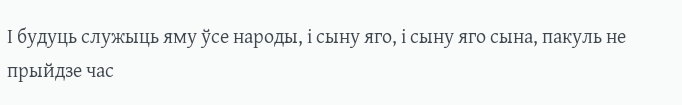І будуць служыць яму ўсе народы, і сыну яго, і сыну яго сына, пакуль не прыйдзе час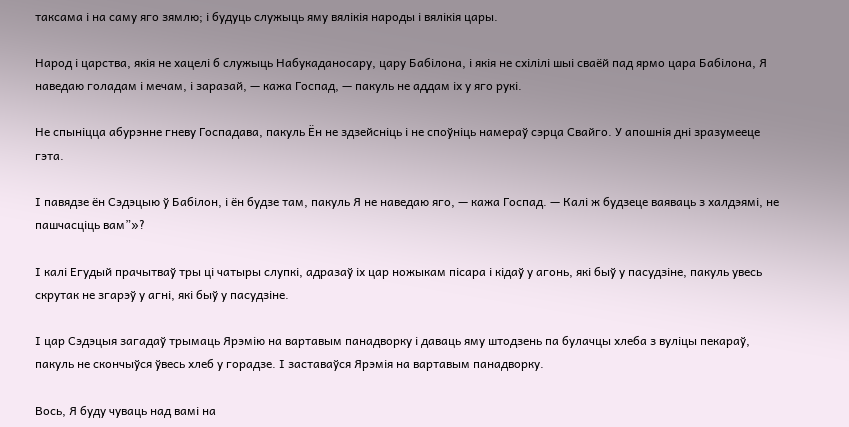таксама і на саму яго зямлю; і будуць служыць яму вялікія народы і вялікія цары.

Народ і царства, якія не хацелі б служыць Набукаданосару, цару Бабілона, і якія не схілілі шыі сваёй пад ярмо цара Бабілона, Я наведаю голадам і мечам, і заразай, — кажа Госпад, — пакуль не аддам іх у яго рукі.

Не спыніцца абурэнне гневу Госпадава, пакуль Ён не здзейсніць і не споўніць намераў сэрца Свайго. У апошнія дні зразумееце гэта.

І павядзе ён Сэдэцыю ў Бабілон, і ён будзе там, пакуль Я не наведаю яго, — кажа Госпад. — Калі ж будзеце ваяваць з халдэямі, не пашчасціць вам”»?

І калі Егудый прачытваў тры ці чатыры слупкі, адразаў іх цар ножыкам пісара і кідаў у агонь, які быў у пасудзіне, пакуль увесь скрутак не згарэў у агні, які быў у пасудзіне.

І цар Сэдэцыя загадаў трымаць Ярэмію на вартавым панадворку і даваць яму штодзень па булачцы хлеба з вуліцы пекараў, пакуль не скончыўся ўвесь хлеб у горадзе. І заставаўся Ярэмія на вартавым панадворку.

Вось, Я буду чуваць над вамі на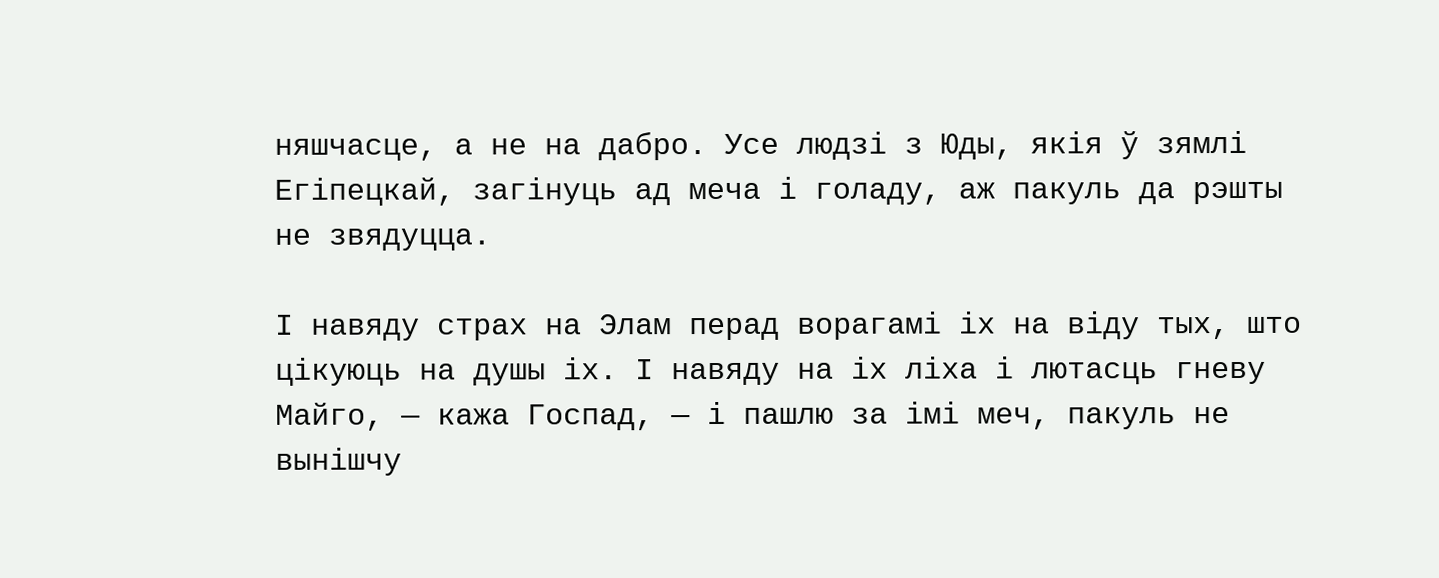няшчасце, а не на дабро. Усе людзі з Юды, якія ў зямлі Егіпецкай, загінуць ад меча і голаду, аж пакуль да рэшты не звядуцца.

І навяду страх на Элам перад ворагамі іх на віду тых, што цікуюць на душы іх. І навяду на іх ліха і лютасць гневу Майго, — кажа Госпад, — і пашлю за імі меч, пакуль не вынішчу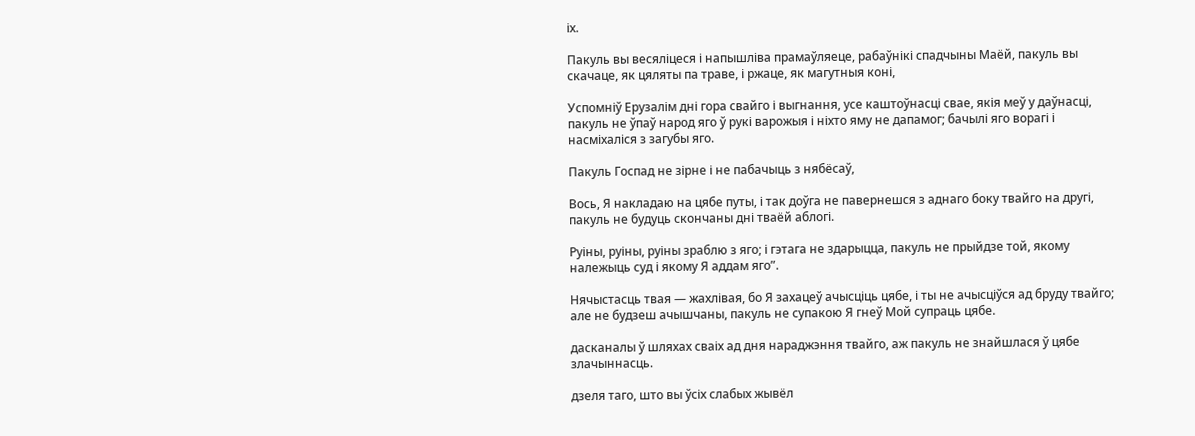іх.

Пакуль вы весяліцеся і напышліва прамаўляеце, рабаўнікі спадчыны Маёй, пакуль вы скачаце, як цяляты па траве, і ржаце, як магутныя коні,

Успомніў Ерузалім дні гора свайго і выгнання, усе каштоўнасці свае, якія меў у даўнасці, пакуль не ўпаў народ яго ў рукі варожыя і ніхто яму не дапамог; бачылі яго ворагі і насміхаліся з загубы яго.

Пакуль Госпад не зірне і не пабачыць з нябёсаў,

Вось, Я накладаю на цябе путы, і так доўга не павернешся з аднаго боку твайго на другі, пакуль не будуць скончаны дні тваёй аблогі.

Руіны, руіны, руіны зраблю з яго; і гэтага не здарыцца, пакуль не прыйдзе той, якому належыць суд і якому Я аддам яго”.

Нячыстасць твая — жахлівая, бо Я захацеў ачысціць цябе, і ты не ачысціўся ад бруду твайго; але не будзеш ачышчаны, пакуль не супакою Я гнеў Мой супраць цябе.

дасканалы ў шляхах сваіх ад дня нараджэння твайго, аж пакуль не знайшлася ў цябе злачыннасць.

дзеля таго, што вы ўсіх слабых жывёл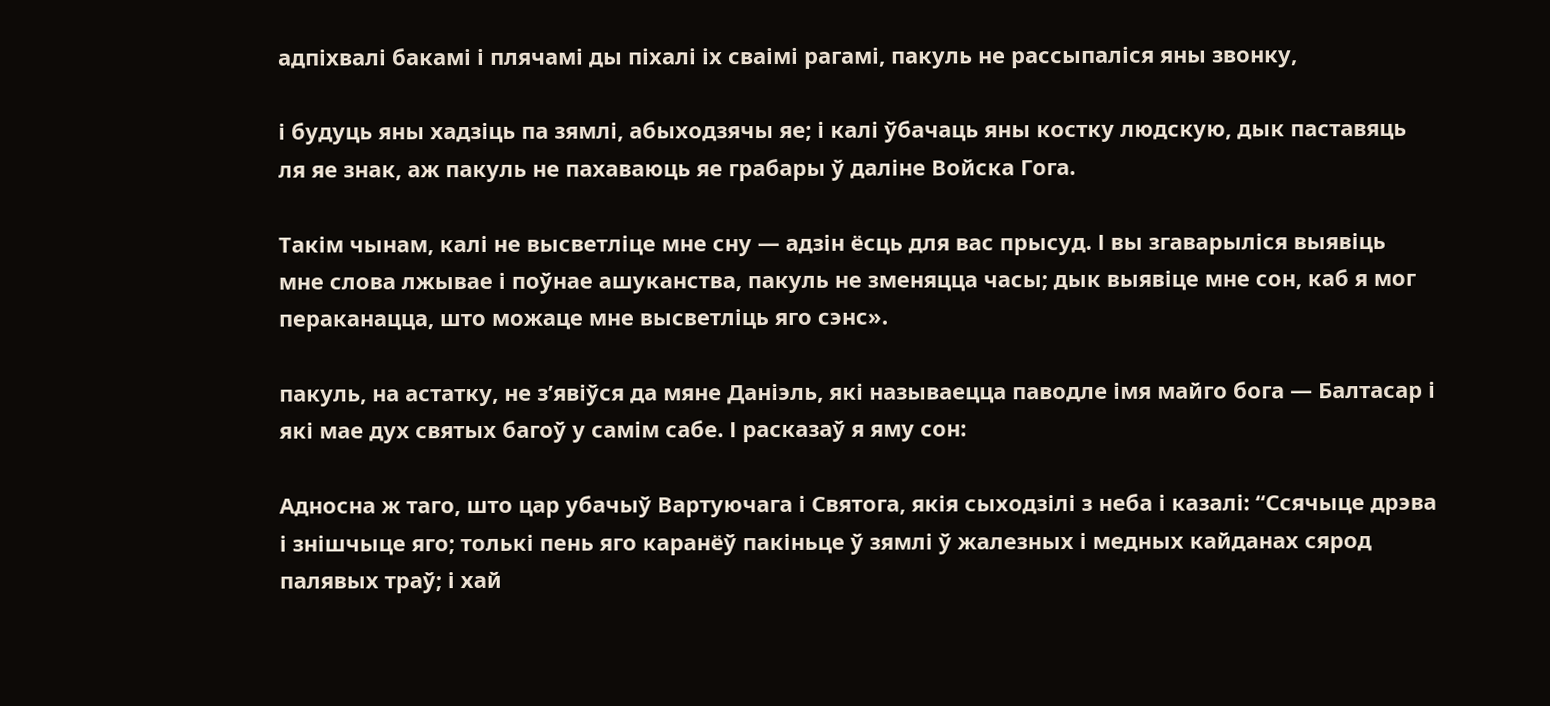адпіхвалі бакамі і плячамі ды піхалі іх сваімі рагамі, пакуль не рассыпаліся яны звонку,

і будуць яны хадзіць па зямлі, абыходзячы яе; і калі ўбачаць яны костку людскую, дык паставяць ля яе знак, аж пакуль не пахаваюць яе грабары ў даліне Войска Гога.

Такім чынам, калі не высветліце мне сну — адзін ёсць для вас прысуд. І вы згаварыліся выявіць мне слова лжывае і поўнае ашуканства, пакуль не зменяцца часы; дык выявіце мне сон, каб я мог пераканацца, што можаце мне высветліць яго сэнс».

пакуль, на астатку, не з’явіўся да мяне Даніэль, які называецца паводле імя майго бога — Балтасар і які мае дух святых багоў у самім сабе. І расказаў я яму сон:

Адносна ж таго, што цар убачыў Вартуючага і Святога, якія сыходзілі з неба і казалі: “Ссячыце дрэва і знішчыце яго; толькі пень яго каранёў пакіньце ў зямлі ў жалезных і медных кайданах сярод палявых траў; і хай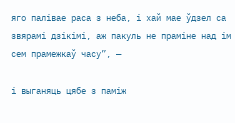яго палівае раса з неба, і хай мае ўдзел са звярамі дзікімі, аж пакуль не праміне над ім сем прамежкаў часу”, —

і выганяць цябе з паміж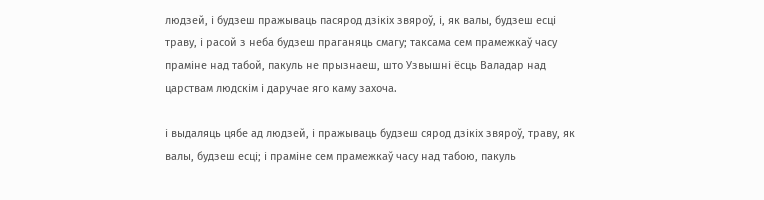людзей, і будзеш пражываць пасярод дзікіх звяроў, і, як валы, будзеш есці траву, і расой з неба будзеш праганяць смагу; таксама сем прамежкаў часу праміне над табой, пакуль не прызнаеш, што Узвышні ёсць Валадар над царствам людскім і даручае яго каму захоча.

і выдаляць цябе ад людзей, і пражываць будзеш сярод дзікіх звяроў, траву, як валы, будзеш есці; і праміне сем прамежкаў часу над табою, пакуль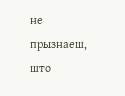не прызнаеш, што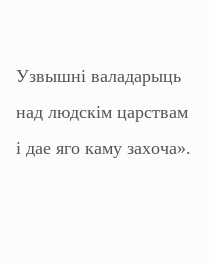Узвышні валадарыць над людскім царствам і дае яго каму захоча».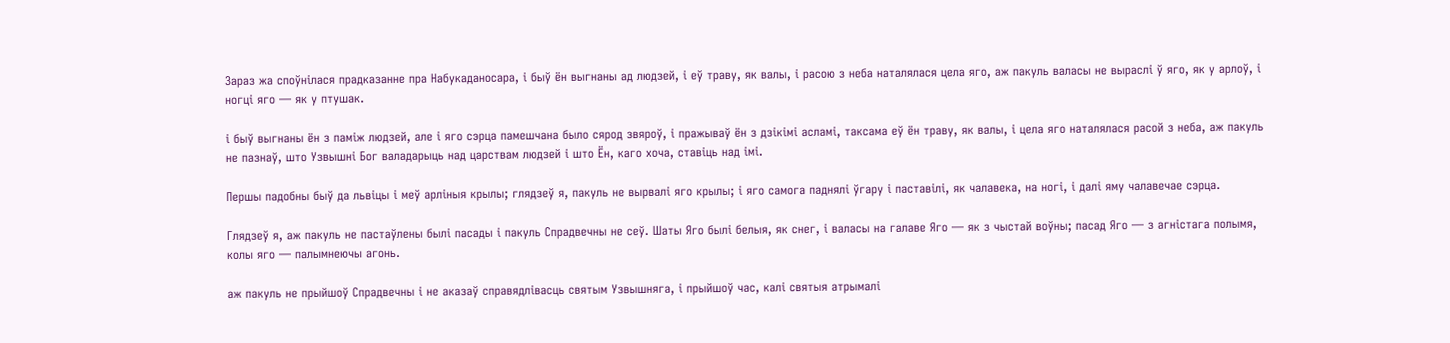Зараз жа споўнілася прадказанне пра Набукаданосара, і быў ён выгнаны ад людзей, і еў траву, як валы, і расою з неба наталялася цела яго, аж пакуль валасы не выраслі ў яго, як у арлоў, і ногці яго — як у птушак.

і быў выгнаны ён з паміж людзей, але і яго сэрца памешчана было сярод звяроў, і пражываў ён з дзікімі асламі, таксама еў ён траву, як валы, і цела яго наталялася расой з неба, аж пакуль не пазнаў, што Узвышні Бог валадарыць над царствам людзей і што Ён, каго хоча, ставіць над імі.

Першы падобны быў да львіцы і меў арліныя крылы; глядзеў я, пакуль не вырвалі яго крылы; і яго самога паднялі ўгару і паставілі, як чалавека, на ногі, і далі яму чалавечае сэрца.

Глядзеў я, аж пакуль не пастаўлены былі пасады і пакуль Спрадвечны не сеў. Шаты Яго былі белыя, як снег, і валасы на галаве Яго — як з чыстай воўны; пасад Яго — з агністага полымя, колы яго — палымнеючы агонь.

аж пакуль не прыйшоў Спрадвечны і не аказаў справядлівасць святым Узвышняга, і прыйшоў час, калі святыя атрымалі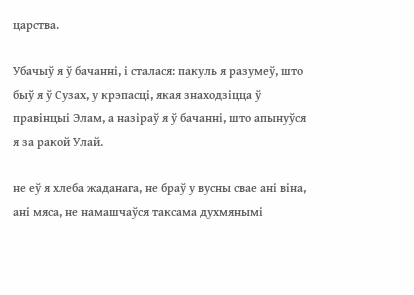царства.

Убачыў я ў бачанні, і сталася: пакуль я разумеў, што быў я ў Сузах, у крэпасці, якая знаходзіцца ў правінцыі Элам, а назіраў я ў бачанні, што апынуўся я за ракой Улай.

не еў я хлеба жаданага, не браў у вусны свае ані віна, ані мяса, не намашчаўся таксама духмянымі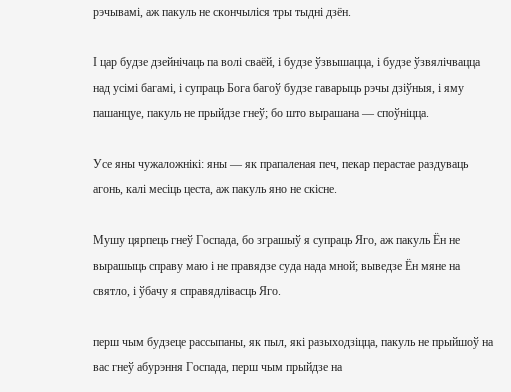рэчывамі, аж пакуль не скончыліся тры тыдні дзён.

І цар будзе дзейнічаць па волі сваёй, і будзе ўзвышацца, і будзе ўзвялічвацца над усімі багамі, і супраць Бога багоў будзе гаварыць рэчы дзіўныя, і яму пашанцуе, пакуль не прыйдзе гнеў; бо што вырашана — споўніцца.

Усе яны чужаложнікі: яны — як прапаленая печ, пекар перастае раздуваць агонь, калі месіць цеста, аж пакуль яно не скісне.

Мушу цярпець гнеў Госпада, бо зграшыў я супраць Яго, аж пакуль Ён не вырашыць справу маю і не правядзе суда нада мной; выведзе Ён мяне на святло, і ўбачу я справядлівасць Яго.

перш чым будзеце рассыпаны, як пыл, які разыходзіцца, пакуль не прыйшоў на вас гнеў абурэння Госпада, перш чым прыйдзе на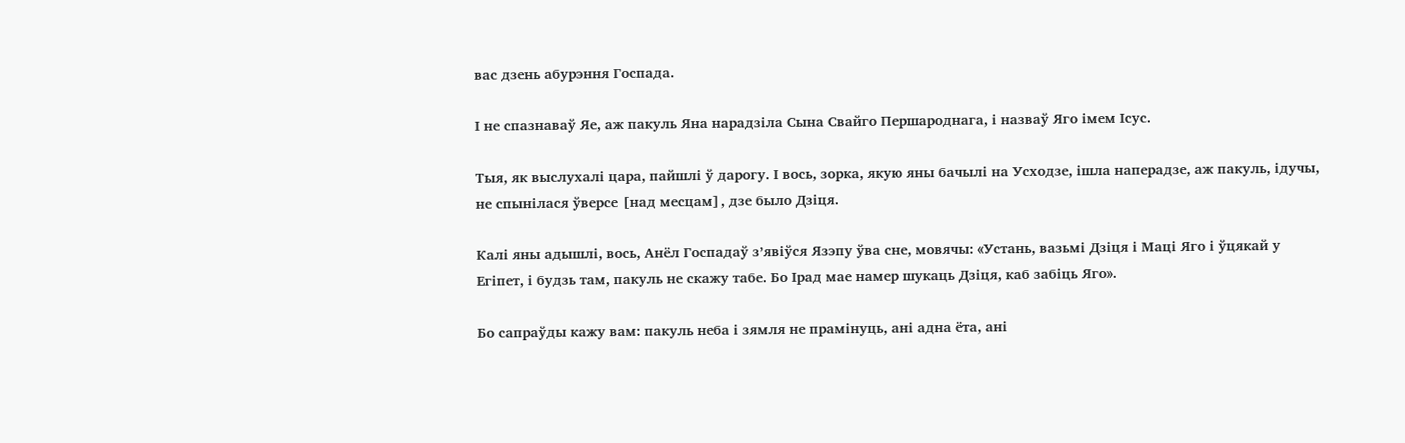вас дзень абурэння Госпада.

І не спазнаваў Яе, аж пакуль Яна нарадзіла Сына Свайго Першароднага, і назваў Яго імем Ісус.

Тыя, як выслухалі цара, пайшлі ў дарогу. І вось, зорка, якую яны бачылі на Усходзе, ішла наперадзе, аж пакуль, ідучы, не спынілася ўверсе [над месцам], дзе было Дзіця.

Калі яны адышлі, вось, Анёл Госпадаў з’явіўся Язэпу ўва сне, мовячы: «Устань, вазьмі Дзіця і Маці Яго і ўцякай у Егіпет, і будзь там, пакуль не скажу табе. Бо Ірад мае намер шукаць Дзіця, каб забіць Яго».

Бо сапраўды кажу вам: пакуль неба і зямля не прамінуць, ані адна ёта, ані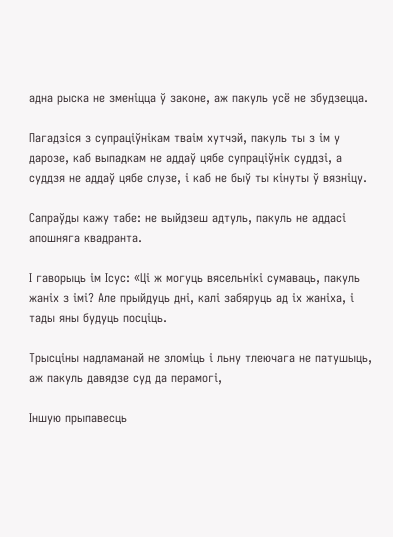адна рыска не зменіцца ў законе, аж пакуль усё не збудзецца.

Пагадзіся з супраціўнікам тваім хутчэй, пакуль ты з ім у дарозе, каб выпадкам не аддаў цябе супраціўнік суддзі, а суддзя не аддаў цябе слузе, і каб не быў ты кінуты ў вязніцу.

Сапраўды кажу табе: не выйдзеш адтуль, пакуль не аддасі апошняга квадранта.

І гаворыць ім Ісус: «Ці ж могуць вясельнікі сумаваць, пакуль жаніх з імі? Але прыйдуць дні, калі забяруць ад іх жаніха, і тады яны будуць посціць.

Трысціны надламанай не зломіць і льну тлеючага не патушыць, аж пакуль давядзе суд да перамогі,

Іншую прыпавесць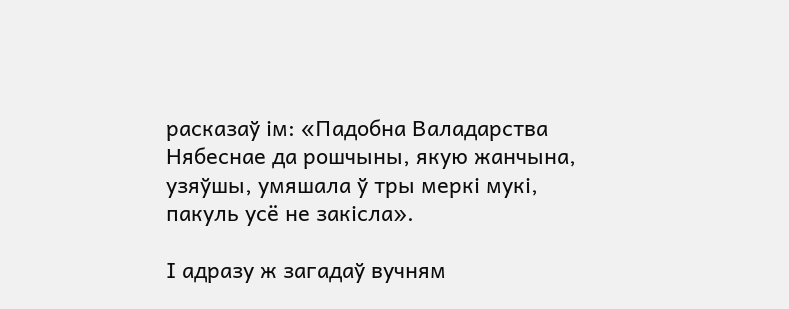расказаў ім: «Падобна Валадарства Нябеснае да рошчыны, якую жанчына, узяўшы, умяшала ў тры меркі мукі, пакуль усё не закісла».

І адразу ж загадаў вучням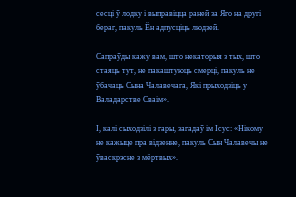сесці ў лодку і выправіцца раней за Яго на другі бераг, пакуль Ён адпусціць людзей.

Сапраўды кажу вам, што некаторыя з тых, што стаяць тут, не пакаштуюць смерці, пакуль не ўбачаць Сына Чалавечага, Які прыходзіць у Валадарстве Сваім».

І, калі сыходзілі з гары, загадаў ім Ісус: «Нікому не кажыце пра відзенне, пакуль Сын Чалавечы не ўваскрэсне з мёртвых».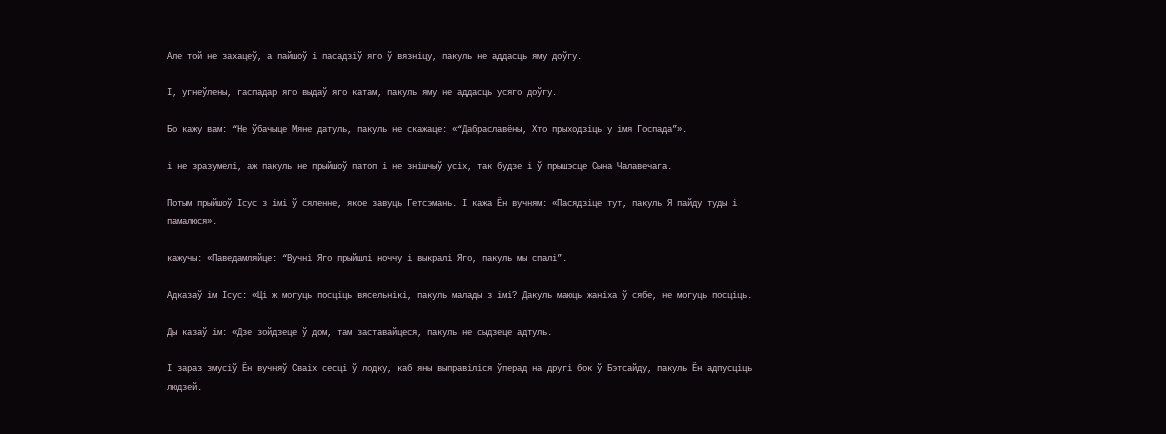Але той не захацеў, а пайшоў і пасадзіў яго ў вязніцу, пакуль не аддасць яму доўгу.

І, угнеўлены, гаспадар яго выдаў яго катам, пакуль яму не аддасць усяго доўгу.

Бо кажу вам: “Не ўбачыце Мяне датуль, пакуль не скажаце: «“Дабраславёны, Хто прыходзіць у імя Госпада”».

і не зразумелі, аж пакуль не прыйшоў патоп і не знішчыў усіх, так будзе і ў прышэсце Сына Чалавечага.

Потым прыйшоў Ісус з імі ў сяленне, якое завуць Гетсэмань. І кажа Ён вучням: «Пасядзіце тут, пакуль Я пайду туды і памалюся».

кажучы: «Паведамляйце: “Вучні Яго прыйшлі ноччу і выкралі Яго, пакуль мы спалі”.

Адказаў ім Ісус: «Ці ж могуць посціць вясельнікі, пакуль малады з імі? Дакуль маюць жаніха ў сябе, не могуць посціць.

Ды казаў ім: «Дзе зойдзеце ў дом, там заставайцеся, пакуль не сыдзеце адтуль.

І зараз змусіў Ён вучняў Сваіх сесці ў лодку, каб яны выправіліся ўперад на другі бок ў Бэтсайду, пакуль Ён адпусціць людзей.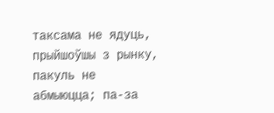таксама не ядуць, прыйшоўшы з рынку, пакуль не абмыюцца; па-за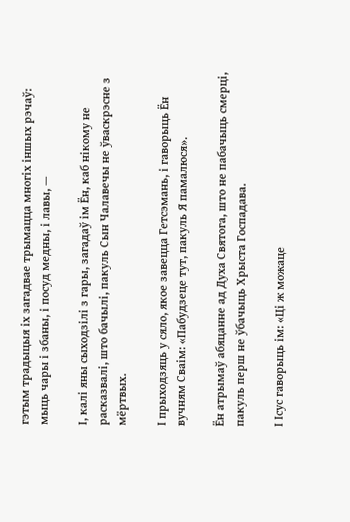гэтым традыцыя іх загадвае трымацца многіх іншых рэчаў: мыць чары і збаны, і посуд медны, і лавы, —

І, калі яны сыходзілі з гары, загадаў ім Ён, каб нікому не расказвалі, што бачылі, пакуль Сын Чалавечы не ўваскрэсне з мёртвых.

І прыходзяць у сяло, якое завецца Гетсэмань, і гаворыць Ён вучням Сваім: «Пабудзеце тут, пакуль Я памалюся».

Ён атрымаў абяцанне ад Духа Святога, што не пабачыць смерці, пакуль перш не ўбачыць Хрыста Госпадава.

І Ісус гаворыць ім: «Ці ж можаце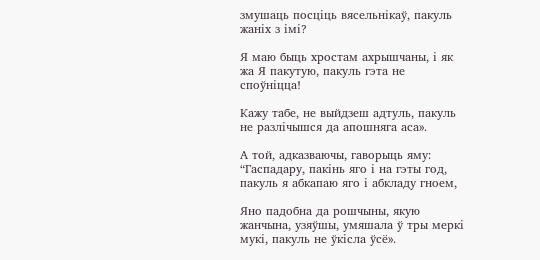змушаць посціць вясельнікаў, пакуль жаніх з імі?

Я маю быць хростам ахрышчаны, і як жа Я пакутую, пакуль гэта не споўніцца!

Кажу табе, не выйдзеш адтуль, пакуль не разлічышся да апошняга аса».

А той, адказваючы, гаворыць яму: “Гаспадару, пакінь яго і на гэты год, пакуль я абкапаю яго і абкладу гноем,

Яно падобна да рошчыны, якую жанчына, узяўшы, умяшала ў тры меркі мукі, пакуль не ўкісла ўсё».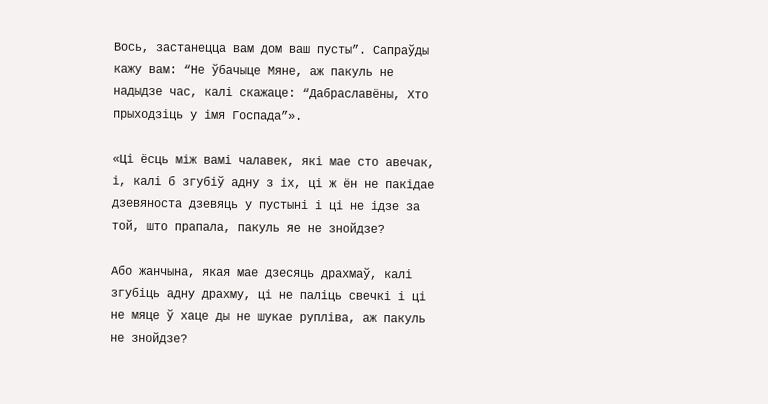Вось, застанецца вам дом ваш пусты”. Сапраўды кажу вам: “Не ўбачыце Мяне, аж пакуль не надыдзе час, калі скажаце: “Дабраславёны, Хто прыходзіць у імя Госпада”».

«Ці ёсць між вамі чалавек, які мае сто авечак, і, калі б згубіў адну з іх, ці ж ён не пакідае дзевяноста дзевяць у пустыні і ці не ідзе за той, што прапала, пакуль яе не знойдзе?

Або жанчына, якая мае дзесяць драхмаў, калі згубіць адну драхму, ці не паліць свечкі і ці не мяце ў хаце ды не шукае рупліва, аж пакуль не знойдзе?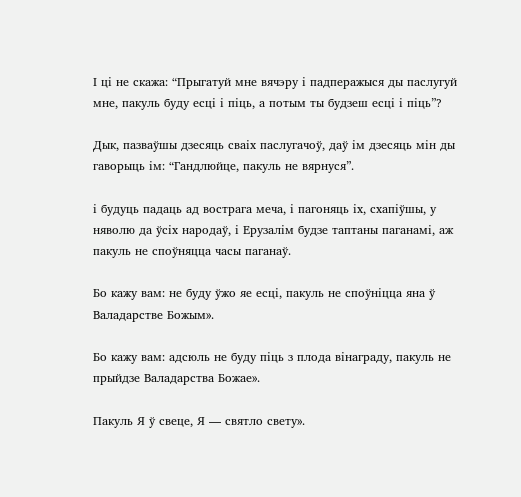І ці не скажа: “Прыгатуй мне вячэру і падперажыся ды паслугуй мне, пакуль буду есці і піць, а потым ты будзеш есці і піць”?

Дык, пазваўшы дзесяць сваіх паслугачоў, даў ім дзесяць мін ды гаворыць ім: “Гандлюйце, пакуль не вярнуся”.

і будуць падаць ад вострага меча, і пагоняць іх, схапіўшы, у няволю да ўсіх народаў, і Ерузалім будзе таптаны паганамі, аж пакуль не споўняцца часы паганаў.

Бо кажу вам: не буду ўжо яе есці, пакуль не споўніцца яна ў Валадарстве Божым».

Бо кажу вам: адсюль не буду піць з плода вінаграду, пакуль не прыйдзе Валадарства Божае».

Пакуль Я ў свеце, Я — святло свету».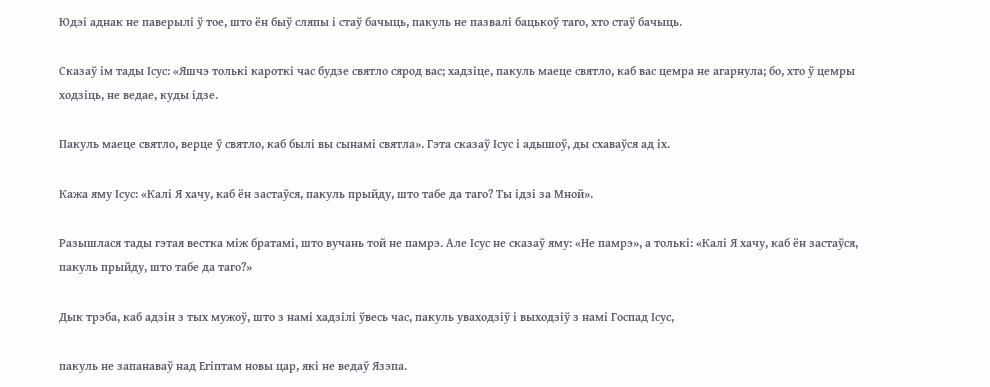Юдэі аднак не паверылі ў тое, што ён быў сляпы і стаў бачыць, пакуль не пазвалі бацькоў таго, хто стаў бачыць.

Сказаў ім тады Ісус: «Яшчэ толькі кароткі час будзе святло сярод вас; хадзіце, пакуль маеце святло, каб вас цемра не агарнула; бо, хто ў цемры ходзіць, не ведае, куды ідзе.

Пакуль маеце святло, верце ў святло, каб былі вы сынамі святла». Гэта сказаў Ісус і адышоў, ды схаваўся ад іх.

Кажа яму Ісус: «Калі Я хачу, каб ён застаўся, пакуль прыйду, што табе да таго? Ты ідзі за Мной».

Разышлася тады гэтая вестка між братамі, што вучань той не памрэ. Але Ісус не сказаў яму: «Не памрэ», а толькі: «Калі Я хачу, каб ён застаўся, пакуль прыйду, што табе да таго?»

Дык трэба, каб адзін з тых мужоў, што з намі хадзілі ўвесь час, пакуль уваходзіў і выходзіў з намі Госпад Ісус,

пакуль не запанаваў над Егіптам новы цар, які не ведаў Язэпа.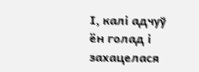І, калі адчуў ён голад і захацелася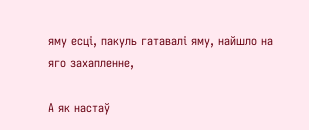яму есці, пакуль гатавалі яму, найшло на яго захапленне,

А як настаў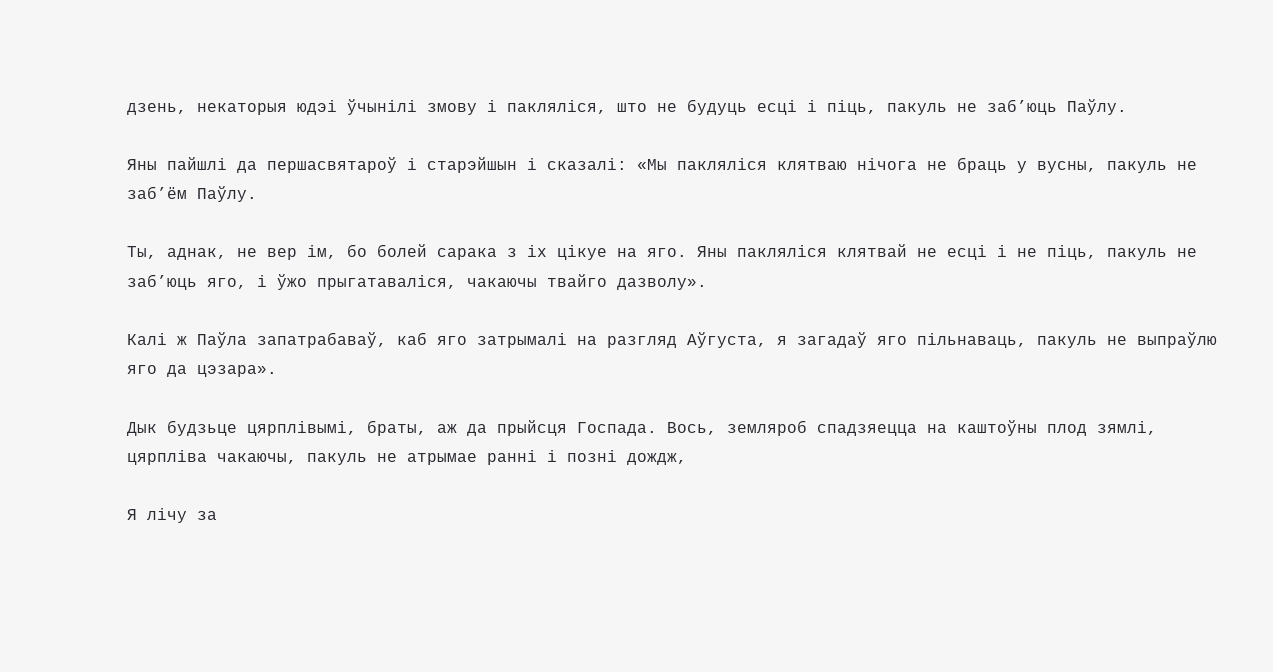дзень, некаторыя юдэі ўчынілі змову і пакляліся, што не будуць есці і піць, пакуль не заб’юць Паўлу.

Яны пайшлі да першасвятароў і старэйшын і сказалі: «Мы пакляліся клятваю нічога не браць у вусны, пакуль не заб’ём Паўлу.

Ты, аднак, не вер ім, бо болей сарака з іх цікуе на яго. Яны пакляліся клятвай не есці і не піць, пакуль не заб’юць яго, і ўжо прыгатаваліся, чакаючы твайго дазволу».

Калі ж Паўла запатрабаваў, каб яго затрымалі на разгляд Аўгуста, я загадаў яго пільнаваць, пакуль не выпраўлю яго да цэзара».

Дык будзьце цярплівымі, браты, аж да прыйсця Госпада. Вось, земляроб спадзяецца на каштоўны плод зямлі, цярпліва чакаючы, пакуль не атрымае ранні і позні дождж,

Я лічу за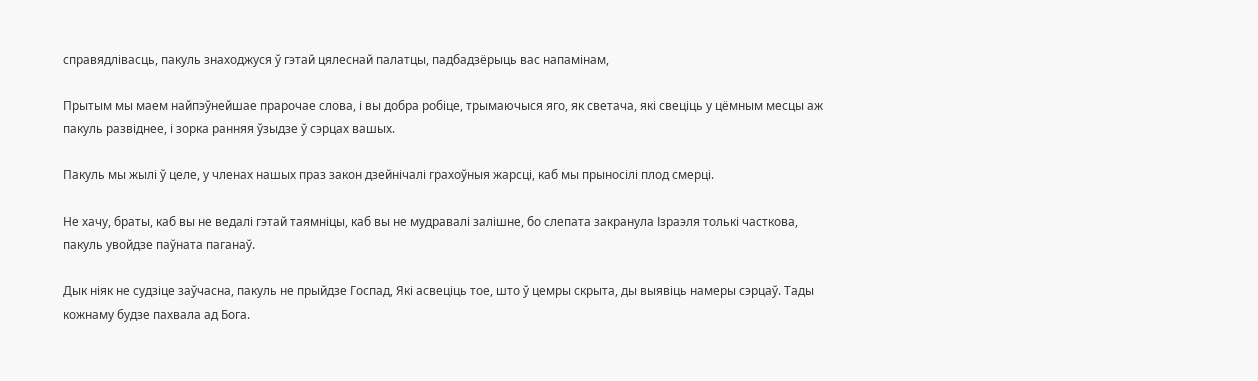справядлівасць, пакуль знаходжуся ў гэтай цялеснай палатцы, падбадзёрыць вас напамінам,

Прытым мы маем найпэўнейшае прарочае слова, і вы добра робіце, трымаючыся яго, як светача, які свеціць у цёмным месцы аж пакуль развіднее, і зорка ранняя ўзыдзе ў сэрцах вашых.

Пакуль мы жылі ў целе, у членах нашых праз закон дзейнічалі грахоўныя жарсці, каб мы прыносілі плод смерці.

Не хачу, браты, каб вы не ведалі гэтай таямніцы, каб вы не мудравалі залішне, бо слепата закранула Ізраэля толькі часткова, пакуль увойдзе паўната паганаў.

Дык ніяк не судзіце заўчасна, пакуль не прыйдзе Госпад, Які асвеціць тое, што ў цемры скрыта, ды выявіць намеры сэрцаў. Тады кожнаму будзе пахвала ад Бога.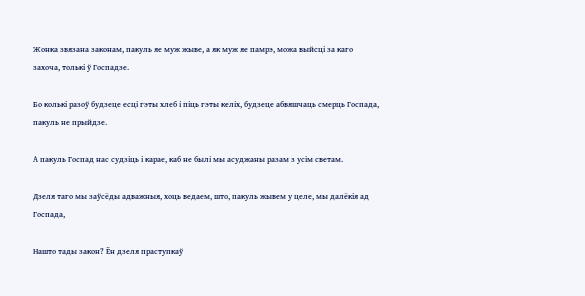Жонка звязана законам, пакуль яе муж жыве, а як муж яе памрэ, можа выйсці за каго захоча, толькі ў Госпадзе.

Бо колькі разоў будзеце есці гэты хлеб і піць гэты келіх, будзеце абвяшчаць смерць Госпада, пакуль не прыйдзе.

А пакуль Госпад нас судзіць і карае, каб не былі мы асуджаны разам з усім светам.

Дзеля таго мы заўсёды адважныя, хоць ведаем, што, пакуль жывем у целе, мы далёкія ад Госпада,

Нашто тады закон? Ён дзеля праступкаў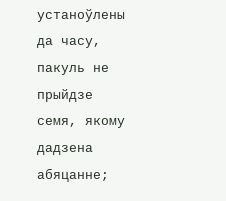устаноўлены да часу, пакуль не прыйдзе семя, якому дадзена абяцанне;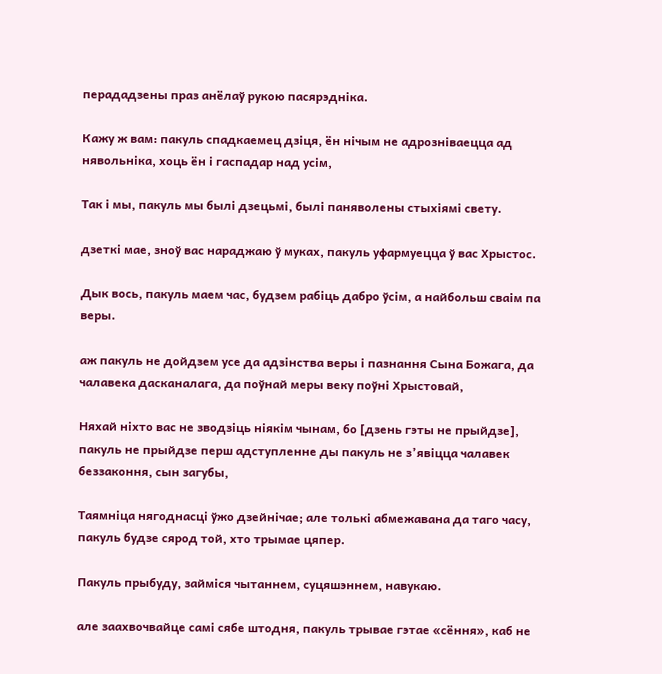перададзены праз анёлаў рукою пасярэдніка.

Кажу ж вам: пакуль спадкаемец дзіця, ён нічым не адрозніваецца ад нявольніка, хоць ён і гаспадар над усім,

Так і мы, пакуль мы былі дзецьмі, былі паняволены стыхіямі свету.

дзеткі мае, зноў вас нараджаю ў муках, пакуль уфармуецца ў вас Хрыстос.

Дык вось, пакуль маем час, будзем рабіць дабро ўсім, а найбольш сваім па веры.

аж пакуль не дойдзем усе да адзінства веры і пазнання Сына Божага, да чалавека дасканалага, да поўнай меры веку поўні Хрыстовай,

Няхай ніхто вас не зводзіць ніякім чынам, бо [дзень гэты не прыйдзе], пакуль не прыйдзе перш адступленне ды пакуль не з’явіцца чалавек беззаконня, сын загубы,

Таямніца нягоднасці ўжо дзейнічае; але толькі абмежавана да таго часу, пакуль будзе сярод той, хто трымае цяпер.

Пакуль прыбуду, займіся чытаннем, суцяшэннем, навукаю.

але заахвочвайце самі сябе штодня, пакуль трывае гэтае «сёння», каб не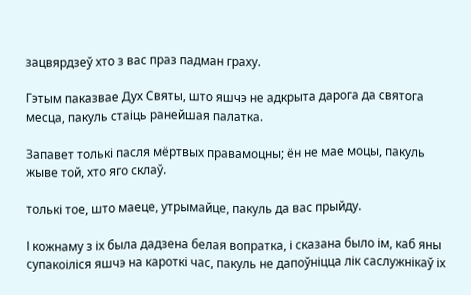зацвярдзеў хто з вас праз падман граху.

Гэтым паказвае Дух Святы, што яшчэ не адкрыта дарога да святога месца, пакуль стаіць ранейшая палатка.

Запавет толькі пасля мёртвых правамоцны; ён не мае моцы, пакуль жыве той, хто яго склаў.

толькі тое, што маеце, утрымайце, пакуль да вас прыйду.

І кожнаму з іх была дадзена белая вопратка, і сказана было ім, каб яны супакоіліся яшчэ на кароткі час, пакуль не дапоўніцца лік саслужнікаў іх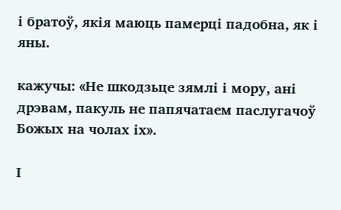і братоў, якія маюць памерці падобна, як і яны.

кажучы: «Не шкодзьце зямлі і мору, ані дрэвам, пакуль не папячатаем паслугачоў Божых на чолах іх».

І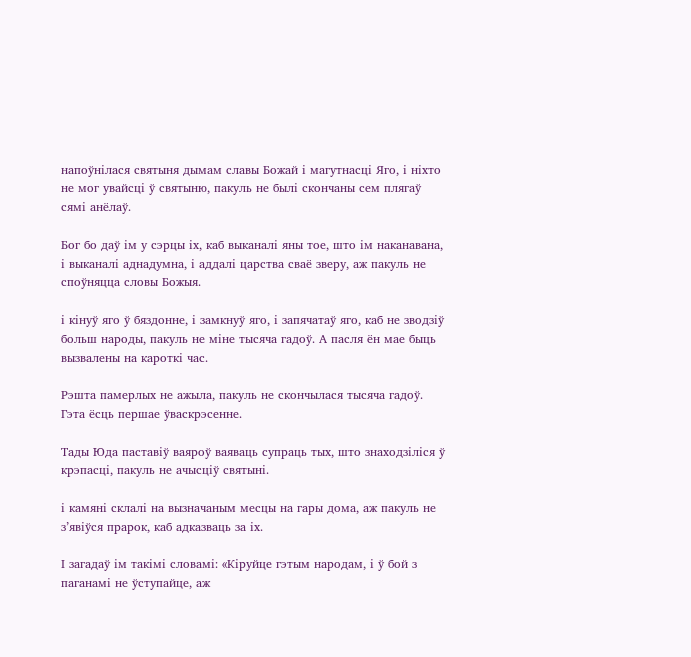напоўнілася святыня дымам славы Божай і магутнасці Яго, і ніхто не мог увайсці ў святыню, пакуль не былі скончаны сем плягаў сямі анёлаў.

Бог бо даў ім у сэрцы іх, каб выканалі яны тое, што ім наканавана, і выканалі аднадумна, і аддалі царства сваё зверу, аж пакуль не споўняцца словы Божыя.

і кінуў яго ў бяздонне, і замкнуў яго, і запячатаў яго, каб не зводзіў больш народы, пакуль не міне тысяча гадоў. А пасля ён мае быць вызвалены на кароткі час.

Рэшта памерлых не ажыла, пакуль не скончылася тысяча гадоў. Гэта ёсць першае ўваскрэсенне.

Тады Юда паставіў ваяроў ваяваць супраць тых, што знаходзіліся ў крэпасці, пакуль не ачысціў святыні.

і камяні склалі на вызначаным месцы на гары дома, аж пакуль не з’явіўся прарок, каб адказваць за іх.

І загадаў ім такімі словамі: «Кіруйце гэтым народам, і ў бой з паганамі не ўступайце, аж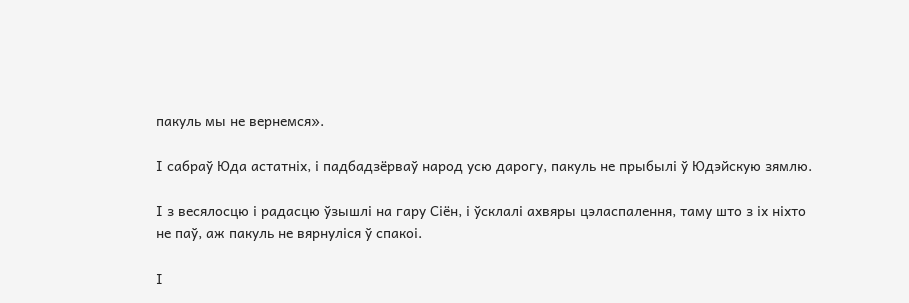пакуль мы не вернемся».

І сабраў Юда астатніх, і падбадзёрваў народ усю дарогу, пакуль не прыбылі ў Юдэйскую зямлю.

І з весялосцю і радасцю ўзышлі на гару Сіён, і ўсклалі ахвяры цэласпалення, таму што з іх ніхто не паў, аж пакуль не вярнуліся ў спакоі.

І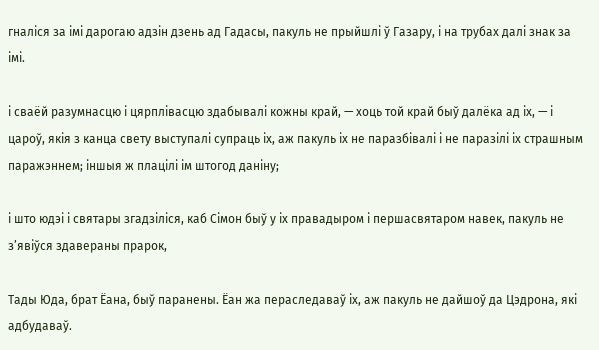гналіся за імі дарогаю адзін дзень ад Гадасы, пакуль не прыйшлі ў Газару, і на трубах далі знак за імі.

і сваёй разумнасцю і цярплівасцю здабывалі кожны край, — хоць той край быў далёка ад іх, — і цароў, якія з канца свету выступалі супраць іх, аж пакуль іх не паразбівалі і не паразілі іх страшным паражэннем; іншыя ж плацілі ім штогод даніну;

і што юдэі і святары згадзіліся, каб Сімон быў у іх правадыром і першасвятаром навек, пакуль не з’явіўся здавераны прарок,

Тады Юда, брат Ёана, быў паранены. Ёан жа пераследаваў іх, аж пакуль не дайшоў да Цэдрона, які адбудаваў.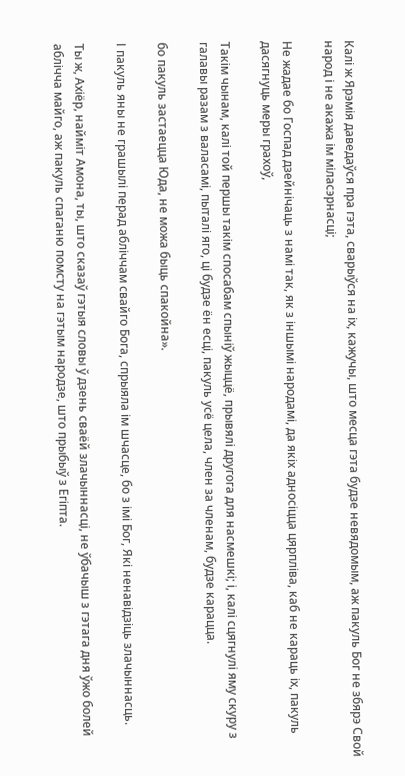Калі ж Ярэмія даведаўся пра гэта, сварыўся на іх, кажучы, што месца гэта будзе невядомым, аж пакуль Бог не збярэ Свой народ і не акажа ім міласэрнасці;

Не жадае бо Госпад дзейнічаць з намі так, як з іншымі народамі, да якіх адносіцца цярпліва, каб не караць іх, пакуль дасягнуць меры грахоў,

Такім чынам, калі той першы такім спосабам спыніў жыццё, прывялі другога для насмешкі; і, калі сцягнулі яму скуру з галавы разам з валасамі, пыталі яго, ці будзе ён есці, пакуль усё цела, член за членам, будзе карацца.

бо пакуль застаецца Юда, не можа быць спакойна».

І пакуль яны не грашылі перад абліччам свайго Бога, спрыяла ім шчасце, бо з імі Бог, Які ненавідзіць злачыннасць.

Ты ж, Ахіёр, найміт Амона, ты, што сказаў гэтыя словы ў дзень сваёй злачыннасці, не ўбачыш з гэтага дня ўжо болей аблічча майго, аж пакуль спаганю помсту на гэтым народзе, што прыбыў з Егіпта.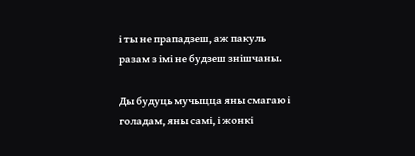і ты не прападзеш, аж пакуль разам з імі не будзеш знішчаны.

Ды будуць мучыцца яны смагаю і голадам, яны самі, і жонкі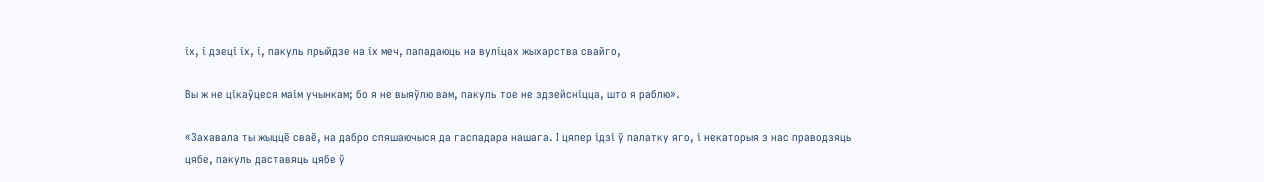іх, і дзеці іх, і, пакуль прыйдзе на іх меч, пападаюць на вуліцах жыхарства свайго,

Вы ж не цікаўцеся маім учынкам; бо я не выяўлю вам, пакуль тое не здзейсніцца, што я раблю».

«Захавала ты жыццё сваё, на дабро спяшаючыся да гаспадара нашага. І цяпер ідзі ў палатку яго, і некаторыя з нас праводзяць цябе, пакуль даставяць цябе ў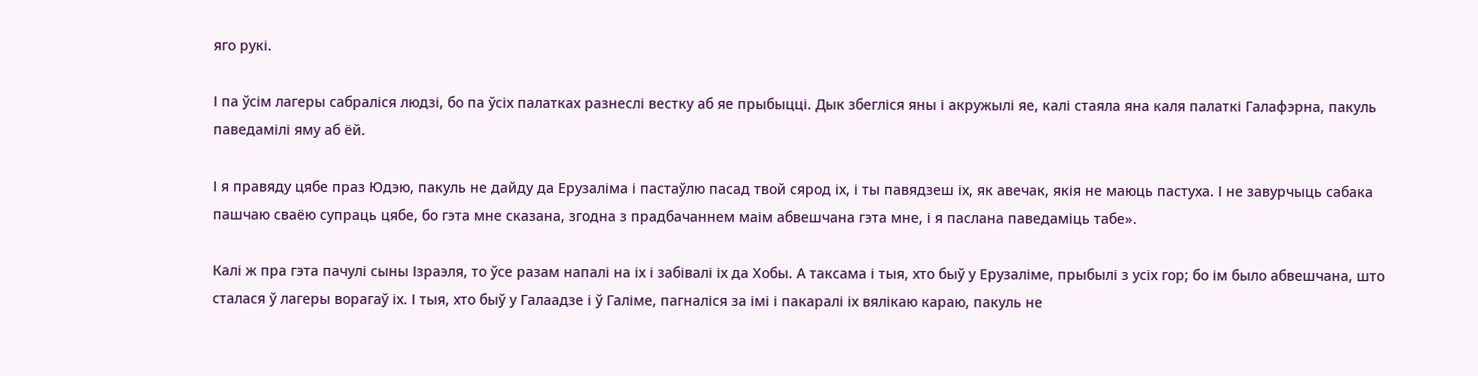яго рукі.

І па ўсім лагеры сабраліся людзі, бо па ўсіх палатках разнеслі вестку аб яе прыбыцці. Дык збегліся яны і акружылі яе, калі стаяла яна каля палаткі Галафэрна, пакуль паведамілі яму аб ёй.

І я правяду цябе праз Юдэю, пакуль не дайду да Ерузаліма і пастаўлю пасад твой сярод іх, і ты павядзеш іх, як авечак, якія не маюць пастуха. І не завурчыць сабака пашчаю сваёю супраць цябе, бо гэта мне сказана, згодна з прадбачаннем маім абвешчана гэта мне, і я паслана паведаміць табе».

Калі ж пра гэта пачулі сыны Ізраэля, то ўсе разам напалі на іх і забівалі іх да Хобы. А таксама і тыя, хто быў у Ерузаліме, прыбылі з усіх гор; бо ім было абвешчана, што сталася ў лагеры ворагаў іх. І тыя, хто быў у Галаадзе і ў Галіме, пагналіся за імі і пакаралі іх вялікаю караю, пакуль не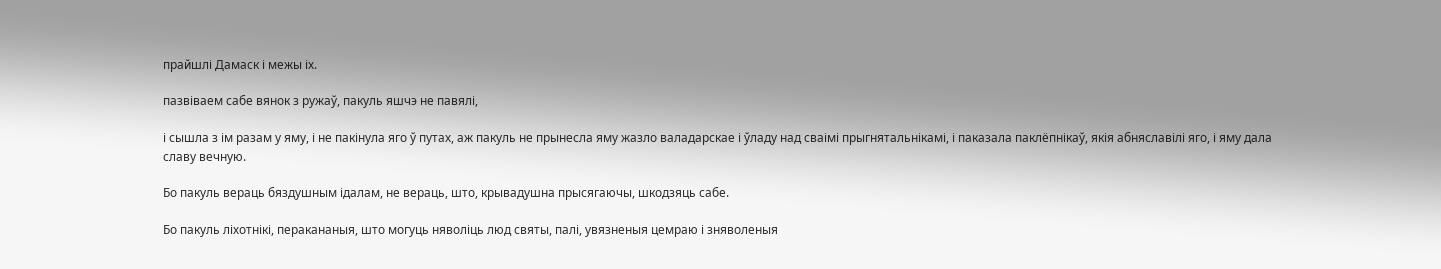прайшлі Дамаск і межы іх.

пазвіваем сабе вянок з ружаў, пакуль яшчэ не павялі,

і сышла з ім разам у яму, і не пакінула яго ў путах, аж пакуль не прынесла яму жазло валадарскае і ўладу над сваімі прыгнятальнікамі, і паказала паклёпнікаў, якія абняславілі яго, і яму дала славу вечную.

Бо пакуль вераць бяздушным ідалам, не вераць, што, крывадушна прысягаючы, шкодзяць сабе.

Бо пакуль ліхотнікі, перакананыя, што могуць няволіць люд святы, палі, увязненыя цемраю і зняволеныя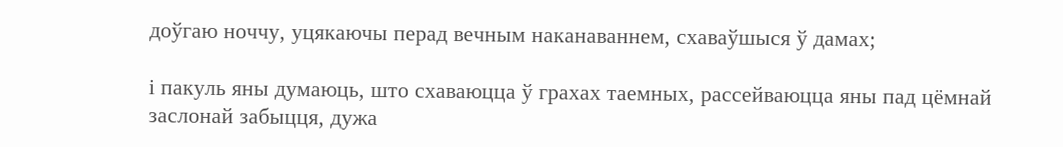доўгаю ноччу, уцякаючы перад вечным наканаваннем, схаваўшыся ў дамах;

і пакуль яны думаюць, што схаваюцца ў грахах таемных, рассейваюцца яны пад цёмнай заслонай забыцця, дужа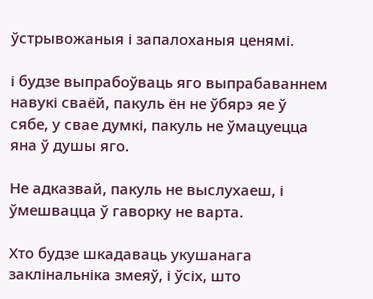ўстрывожаныя і запалоханыя ценямі.

і будзе выпрабоўваць яго выпрабаваннем навукі сваёй, пакуль ён не ўбярэ яе ў сябе, у свае думкі, пакуль не ўмацуецца яна ў душы яго.

Не адказвай, пакуль не выслухаеш, і ўмешвацца ў гаворку не варта.

Хто будзе шкадаваць укушанага заклінальніка змеяў, і ўсіх, што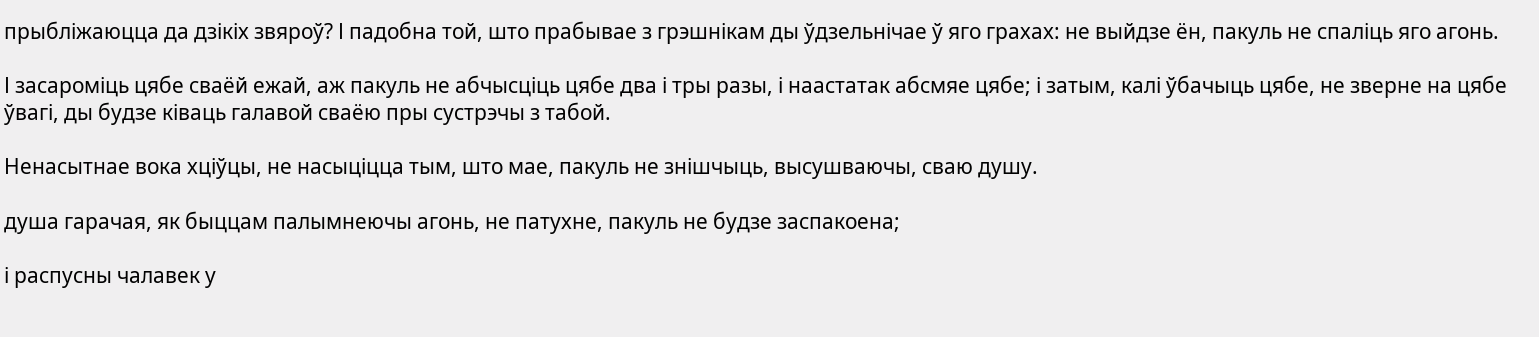прыбліжаюцца да дзікіх звяроў? І падобна той, што прабывае з грэшнікам ды ўдзельнічае ў яго грахах: не выйдзе ён, пакуль не спаліць яго агонь.

І засароміць цябе сваёй ежай, аж пакуль не абчысціць цябе два і тры разы, і наастатак абсмяе цябе; і затым, калі ўбачыць цябе, не зверне на цябе ўвагі, ды будзе ківаць галавой сваёю пры сустрэчы з табой.

Ненасытнае вока хціўцы, не насыціцца тым, што мае, пакуль не знішчыць, высушваючы, сваю душу.

душа гарачая, як быццам палымнеючы агонь, не патухне, пакуль не будзе заспакоена;

і распусны чалавек у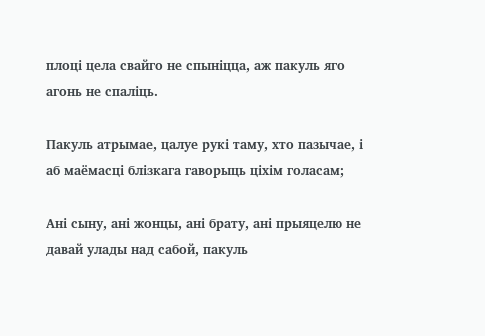плоці цела свайго не спыніцца, аж пакуль яго агонь не спаліць.

Пакуль атрымае, цалуе рукі таму, хто пазычае, і аб маёмасці блізкага гаворыць ціхім голасам;

Ані сыну, ані жонцы, ані брату, ані прыяцелю не давай улады над сабой, пакуль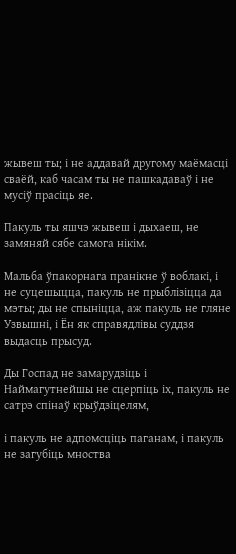жывеш ты; і не аддавай другому маёмасці сваёй, каб часам ты не пашкадаваў і не мусіў прасіць яе.

Пакуль ты яшчэ жывеш і дыхаеш, не замяняй сябе самога нікім.

Мальба ўпакорнага пранікне ў воблакі, і не суцешыцца, пакуль не прыблізіцца да мэты; ды не спыніцца, аж пакуль не гляне Узвышні, і Ён як справядлівы суддзя выдасць прысуд.

Ды Госпад не замарудзіць і Наймагутнейшы не сцерпіць іх, пакуль не сатрэ спінаў крыўдзіцелям,

і пакуль не адпомсціць паганам, і пакуль не загубіць мноства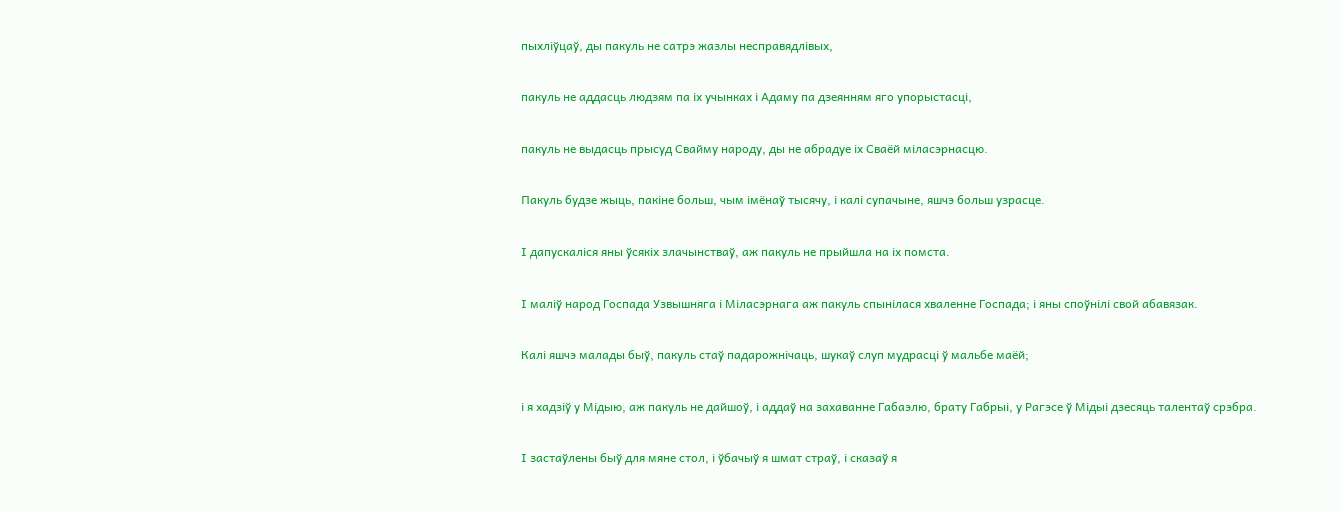пыхліўцаў, ды пакуль не сатрэ жазлы несправядлівых,

пакуль не аддасць людзям па іх учынках і Адаму па дзеянням яго упорыстасці,

пакуль не выдасць прысуд Свайму народу, ды не абрадуе іх Сваёй міласэрнасцю.

Пакуль будзе жыць, пакіне больш, чым імёнаў тысячу, і калі супачыне, яшчэ больш узрасце.

І дапускаліся яны ўсякіх злачынстваў, аж пакуль не прыйшла на іх помста.

І маліў народ Госпада Узвышняга і Міласэрнага аж пакуль спынілася хваленне Госпада; і яны споўнілі свой абавязак.

Калі яшчэ малады быў, пакуль стаў падарожнічаць, шукаў слуп мудрасці ў мальбе маёй;

і я хадзіў у Мідыю, аж пакуль не дайшоў, і аддаў на захаванне Габаэлю, брату Габрыі, у Рагэсе ў Мідыі дзесяць талентаў срэбра.

І застаўлены быў для мяне стол, і ўбачыў я шмат страў, і сказаў я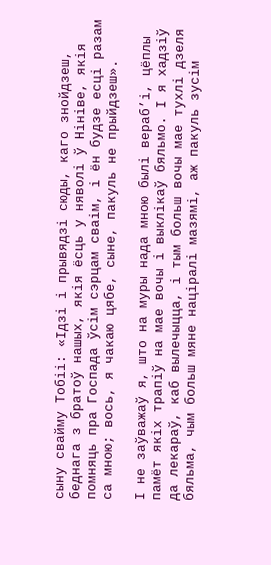сыну свайму Тобіі: «Ідзі і прывядзі сюды, каго знойдзеш, беднага з братоў нашых, якія ёсць у няволі ў Нініве, якія помняць пра Госпада ўсім сэрцам сваім, і ён будзе есці разам са мною; вось, я чакаю цябе, сыне, пакуль не прыйдзеш».

І не заўважаў я, што на муры нада мною былі вераб’і, цёплы памёт якіх трапіў на мае вочы і выклікаў бяльмо. І я хадзіў да лекараў, каб вылечыцца, і тым больш вочы мае тухлі дзеля бяльма, чым больш мяне націралі мазямі, аж пакуль зусім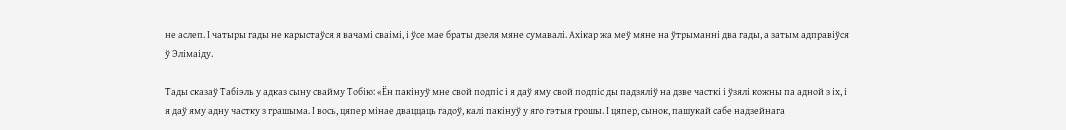не аслеп. І чатыры гады не карыстаўся я вачамі сваімі, і ўсе мае браты дзеля мяне сумавалі. Ахікар жа меў мяне на ўтрыманні два гады, а затым адправіўся ў Элімаіду.

Тады сказаў Табіэль у адказ сыну свайму Тобію: «Ён пакінуў мне свой подпіс і я даў яму свой подпіс ды падзяліў на дзве часткі і ўзялі кожны па адной з іх, і я даў яму адну частку з грашыма. І вось, цяпер мінае дваццаць гадоў, калі пакінуў у яго гэтыя грошы. І цяпер, сынок, пашукай сабе надзейнага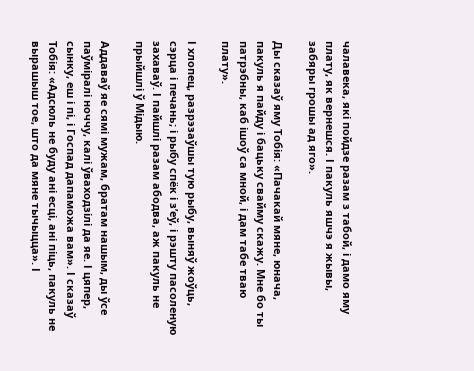чалавека, які пойдзе разам з табой, і дамо яму плату, як вернешся. І пакуль яшчэ я жывы, забяры грошы ад яго».

Ды сказаў яму Тобія: «Пачакай мяне, юнача, пакуль я пайду і бацьку свайму скажу. Мне бо ты патрэбны, каб ішоў са мной, і дам табе тваю плату».

І хлопец, разрэзаўшы тую рыбу, выняў жоўць, сэрца і печань; і рыбу спёк і з’еў, і рэшту пасоленую захаваў. І пайшлі разам абодва, аж пакуль не прыйшлі ў Мідыю.

Аддаваў яе сямі мужам, братам нашым, ды ўсе паўміралі ноччу, калі ўваходзілі да яе. І цяпер, сынку, еш і пі, і Госпад дапаможа вам». І сказаў Тобія: «Адсюль не буду ані есці, ані піць, пакуль не вырашыш тое, што да мяне тычыцца». І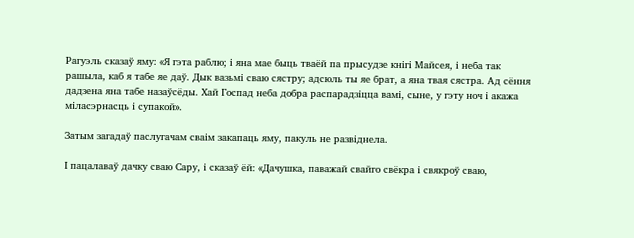Рагуэль сказаў яму: «Я гэта раблю; і яна мае быць тваёй па прысудзе кнігі Майсея, і неба так рашыла, каб я табе яе даў. Дык вазьмі сваю сястру; адсюль ты яе брат, а яна твая сястра. Ад сёння дадзена яна табе назаўсёды. Хай Госпад неба добра распарадзіцца вамі, сыне, у гэту ноч і акажа міласэрнасць і супакой».

Затым загадаў паслугачам сваім закапаць яму, пакуль не развіднела.

І пацалаваў дачку сваю Сару, і сказаў ёй: «Дачушка, паважай свайго свёкра і свякроў сваю,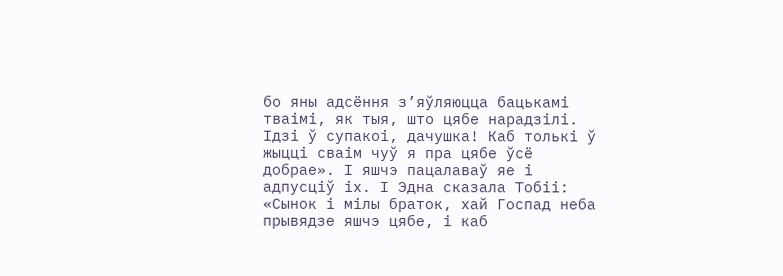бо яны адсёння з’яўляюцца бацькамі тваімі, як тыя, што цябе нарадзілі. Ідзі ў супакоі, дачушка! Каб толькі ў жыцці сваім чуў я пра цябе ўсё добрае». І яшчэ пацалаваў яе і адпусціў іх. І Эдна сказала Тобіі: «Сынок і мілы браток, хай Госпад неба прывядзе яшчэ цябе, і каб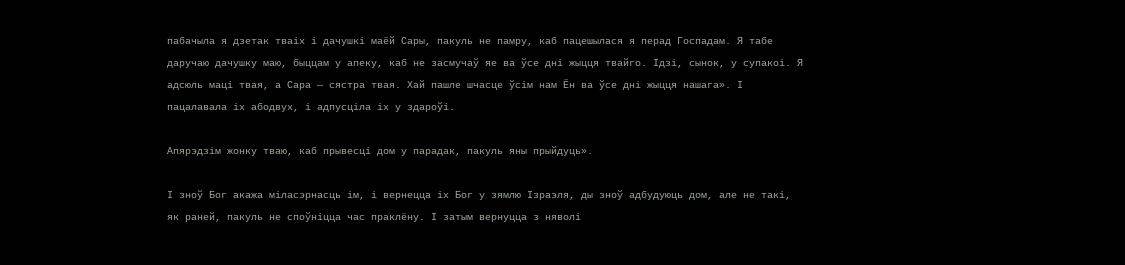пабачыла я дзетак тваіх і дачушкі маёй Сары, пакуль не памру, каб пацешылася я перад Госпадам. Я табе даручаю дачушку маю, быццам у апеку, каб не засмучаў яе ва ўсе дні жыцця твайго. Ідзі, сынок, у супакоі. Я адсюль маці твая, а Сара — сястра твая. Хай пашле шчасце ўсім нам Ён ва ўсе дні жыцця нашага». І пацалавала іх абодвух, і адпусціла іх у здароўі.

Апярэдзім жонку тваю, каб прывесці дом у парадак, пакуль яны прыйдуць».

І зноў Бог акажа міласэрнасць ім, і вернецца іх Бог у зямлю Ізраэля, ды зноў адбудуюць дом, але не такі, як раней, пакуль не споўніцца час праклёну. І затым вернуцца з няволі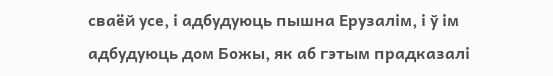сваёй усе, і адбудуюць пышна Ерузалім, і ў ім адбудуюць дом Божы, як аб гэтым прадказалі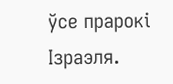ўсе прарокі Ізраэля.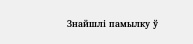Знайшлі памылку ў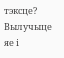тэксце? Вылучыце яе і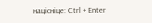націсніце: Ctrl + Enter